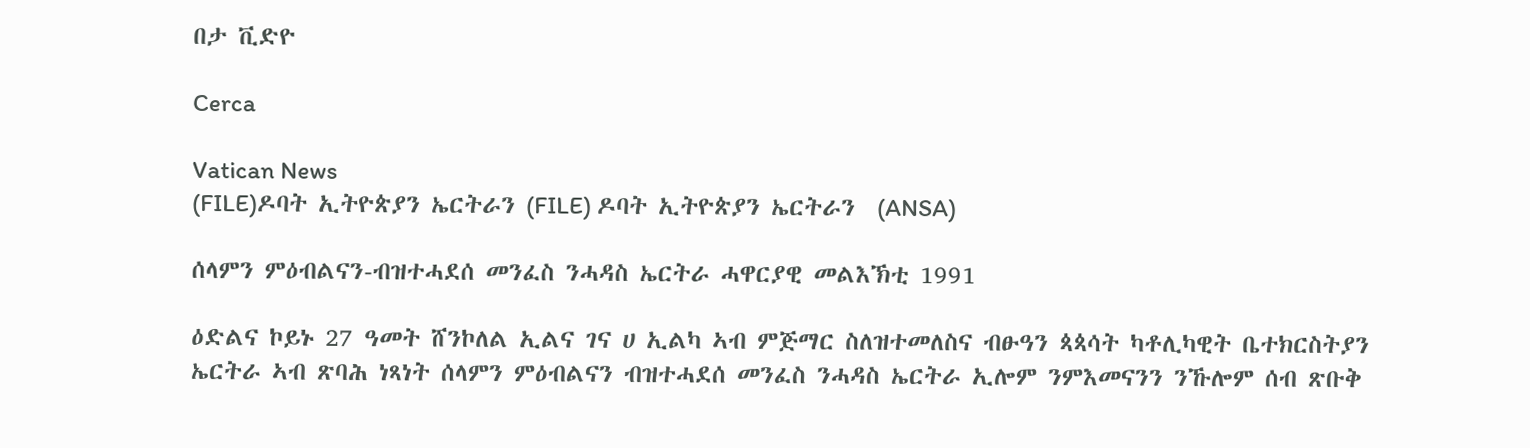በታ ቪድዮ

Cerca

Vatican News
(FILE)ዶባት ኢትዮጵያን ኤርትራን (FILE) ዶባት ኢትዮጵያን ኤርትራን  (ANSA)

ሰላምን ምዕብልናን-ብዝተሓደሰ መንፈስ ንሓዳስ ኤርትራ ሓዋርያዊ መልእኽቲ 1991

ዕድልና ኮይኑ 27 ዓመት ሸንኮለል ኢልና ገና ሀ ኢልካ ኣብ ምጅማር ስለዝተመለስና ብፁዓን ጳጳሳት ካቶሊካዊት ቤተክርስትያን ኤርትራ ኣብ ጽባሕ ነጻነት ሰላምን ምዕብልናን ብዝተሓደሰ መንፈስ ንሓዳስ ኤርትራ ኢሎም ንምእመናንን ንኹሎም ሰብ ጽቡቅ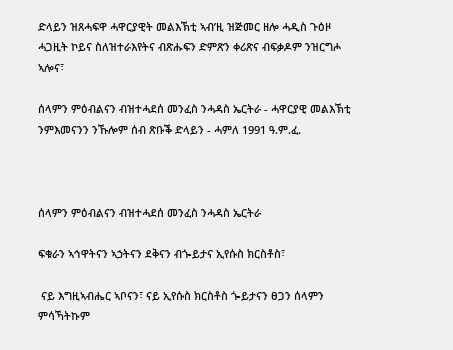ድላይን ዝጸሓፍዋ ሓዋርያዊት መልእኽቲ ኣብ’ዚ ዝጅመር ዘሎ ሓዲስ ጉዕዞ ሓጋዚት ኮይና ስለዝተራእየትና ብጽሑፍን ድምጽን ቀሪጽና ብፍቃዶም ንዝርግሖ ኣሎና፣

ሰላምን ምዕብልናን ብዝተሓደሰ መንፈስ ንሓዳስ ኤርትራ - ሓዋርያዊ መልእኽቲ ንምእመናንን ንኹሎም ሰብ ጽቡቕ ድላይን - ሓምለ 1991 ዓ.ም.ፈ.



ሰላምን ምዕብልናን ብዝተሓደሰ መንፈስ ንሓዳስ ኤርትራ

ፍቁራን ኣኅዋትናን ኣኃትናን ደቅናን ብጐይታና ኢየሱስ ክርስቶስ፣

 ናይ እግዚኣብሔር ኣቦናን፣ ናይ ኢየሱስ ክርስቶስ ጐይታናን ፀጋን ሰላምን ምሳኻትኩም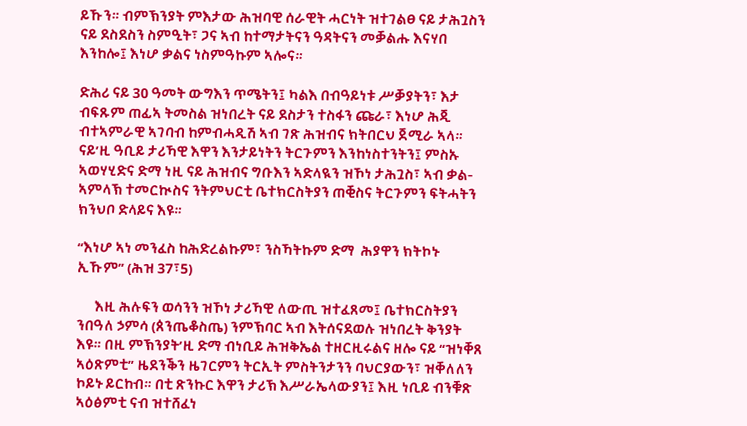ይኹን። ብምኽንያት ምእታው ሕዝባዊ ሰራዊት ሓርነት ዝተገልፀ ናይ ታሕጓስን ናይ ደስደስን ስምዒት፣ ጋና ኣብ ከተማታትናን ዓዳትናን መቓልሑ እናሃበ እንከሎ፤ እነሆ ቃልና ነስምዓኩም ኣሎና።

ድሕሪ ናይ 30 ዓመት ውግእን ጥሜትን፤ ካልእ በብዓይነቱ ሥቓያትን፣ እታ ብፍጹም ጠፊኣ ትመስል ዝነበረት ናይ ደስታን ተስፋን ጩራ፣ እነሆ ሕጂ ብተኣምራዊ ኣገባብ ከምብሓዲሽ ኣብ ገጽ ሕዝብና ክትበርህ ጀሚራ ኣላ። ናይ’ዚ ዓቢይ ታሪኻዊ እዋን እንታይነትን ትርጉምን እንከነስተንትን፤ ምስኡ ኣወሃሂድና ድማ ነዚ ናይ ሕዝብና ግቡእን ኣድላዪን ዝኾነ ታሕጓስ፣ ኣብ ቃል-ኣምላኽ ተመርኲስና ንትምህርቲ ቤተክርስትያን ጠቒስና ትርጉምን ፍትሓትን ክንህቦ ድላይና እዩ።

“እነሆ ኣነ መንፈስ ከሕድረልኩም፣ ንስኻትኩም ድማ  ሕያዋን ክትኮኑ ኢኹም” (ሕዝ 37፣5)

      እዚ ሕሉፍን ወሳንን ዝኾነ ታሪኻዊ ለውጢ ዝተፈጸመ፤ ቤተክርስትያን ንበዓለ ኃምሳ (ጰንጤቆስጤ) ንምኽባር ኣብ እትሰናደወሉ ዝነበረት ቅንያት እዩ። በዚ ምኽንያት’ዚ ድማ ብነቢይ ሕዝቅኤል ተዘርዚሩልና ዘሎ ናይ “ዝነቐጸ ኣዕጽምቲ” ዜደንቕን ዜገርምን ትርኢት ምስትንታንን ባህርያውን፣ ዝቐለለን ኮይኑ ይርከብ። በቲ ጽንኩር እዋን ታሪኽ እሥራኤላውያን፤ እዚ ነቢይ ብንቑጽ ኣዕፅምቲ ናብ ዝተሸፈነ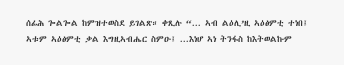ሰፊሕ ጐልጐል ከምዝተወስደ ይገልጽ። ቀጺሉ “... ኣብ ልዕሊ’ዚ ኣዕፅምቲ ተነበ፤ ኣቱም ኣዕፅምቲ ቃል እግዚኣብሔር ስምዑ፤ ...እነሆ ኣነ ትንፋስ ከእትወልኩም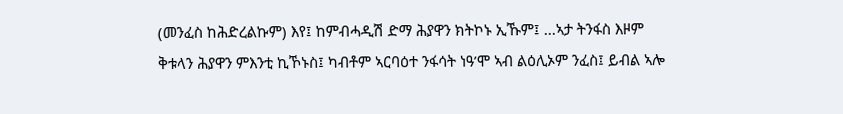(መንፈስ ከሕድረልኩም) እየ፤ ከምብሓዲሽ ድማ ሕያዋን ክትኮኑ ኢኹም፤ ...ኣታ ትንፋስ እዞም ቅቱላን ሕያዋን ምእንቲ ኪኾኑስ፤ ካብቶም ኣርባዕተ ንፋሳት ነዓ’ሞ ኣብ ልዕሊኦም ንፈስ፤ ይብል ኣሎ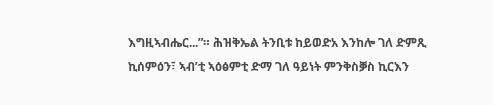እግዚኣብሔር...”። ሕዝቅኤል ትንቢቱ ከይወድአ እንከሎ ገለ ድምጺ ኪሰምዕን፣ ኣብ’ቲ ኣዕፅምቲ ድማ ገለ ዓይነት ምንቅስቓስ ኪርእን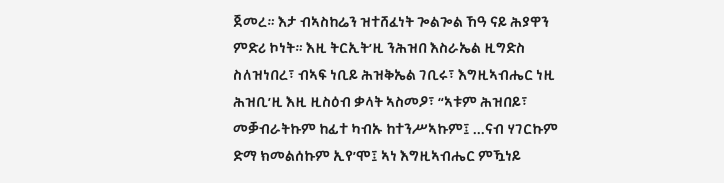ጀመረ። እታ ብኣስከሬን ዝተሸፈነት ጐልጐል ኸዓ ናይ ሕያዋን ምድሪ ኮነት። እዚ ትርኢት’ዚ ንሕዝበ እስራኤል ዚግድስ ስለዝነበረ፣ ብኣፍ ነቢይ ሕዝቅኤል ገቢሩ፣ እግዚኣብሔር ነዚ ሕዝቢ’ዚ እዚ ዚስዕብ ቃላት ኣስመዖ፣ “ኣቱም ሕዝበይ፣ መቓብራትኩም ከፊተ ካብኡ ከተንሥኣኩም፤ ...ናብ ሃገርኩም ድማ ክመልሰኩም ኢየ’ሞ፤ ኣነ እግዚኣብሔር ምዃነይ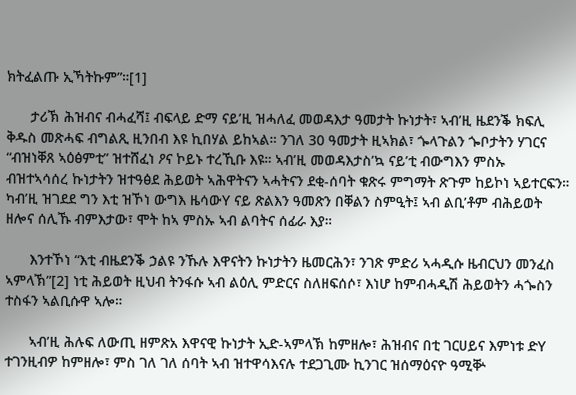ክትፈልጡ ኢኻትኩም”።[1]

      ታሪኽ ሕዝብና ብሓፈሻ፤ ብፍላይ ድማ ናይ’ዚ ዝሓለፈ መወዳእታ ዓመታት ኩነታት፣ ኣብ’ዚ ዜደንቕ ክፍሊ ቅዱስ መጽሓፍ ብግልጺ ዚንበብ እዩ ኪበሃል ይከኣል። ንገለ 30 ዓመታት ዚኣክል፣ ጐላጉልን ጐቦታትን ሃገርና “ብዝነቐጸ ኣዕፅምቲ” ዝተሸፈነ ዖና ኮይኑ ተረኺቡ እዩ። ኣብ’ዚ መወዳእታስ’ኳ ናይ’ቲ ብውግእን ምስኡ ብዝተኣሳሰረ ኩነታትን ዝተዓፅደ ሕይወት ኣሕዋትናን ኣሓትናን ደቂ-ሰባት ቁጽሩ ምግማት ጽጉም ከይኮነ ኣይተርፍን። ካብ’ዚ ዝገደደ ግን እቲ ዝኾነ ውግእ ዜሳውY ናይ ጽልእን ዓመጽን በቐልን ስምዒት፤ ኣብ ልቢ’ቶም ብሕይወት ዘሎና ሰሊኹ ብምእታው፣ ሞት ከኣ ምስኡ ኣብ ልባትና ሰፊራ እያ።

      እንተኾነ “እቲ ብዜደንቕ ኃልዩ ንኹሉ እዋናትን ኩነታትን ዜመርሕን፣ ንገጽ ምድሪ ኣሓዲሱ ዜብርህን መንፈስ ኣምላኽ”[2] ነቲ ሕይወት ዚህብ ትንፋሱ ኣብ ልዕሊ ምድርና ስለዘፍሰሶ፣ እነሆ ከምብሓዲሽ ሕይወትን ሓጐስን ተስፋን ኣልቢሱዋ ኣሎ።

      ኣብ’ዚ ሕሉፍ ለውጢ ዘምጽአ እዋናዊ ኩነታት ኢድ-ኣምላኽ ከምዘሎ፣ ሕዝብና በቲ ገርሀይና እምነቱ ድY ተገንዚብዎ ከምዘሎ፣ ምስ ገለ ገለ ሰባት ኣብ ዝተዋሳእናሉ ተደጋጊሙ ኪንገር ዝሰማዕናዮ ዓሚቝ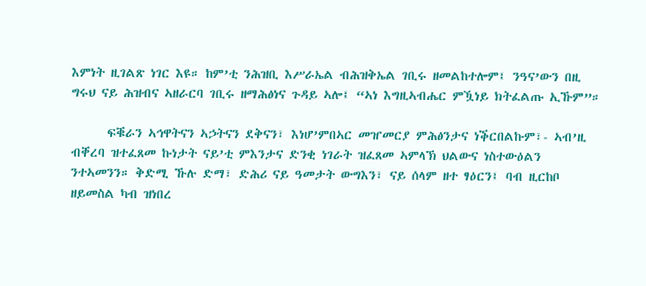እምነት ዚገልጽ ነገር እዩ። ከም’ቲ ንሕዝቢ እሥራኤል ብሕዝቅኤል ገቢሩ ዘመልከተሎም፤ ንዓና’ውን በዚ ግሩህ ናይ ሕዝብና ኣዘራርባ ገቢሩ ዘማሕፅነና ጉዳይ ኣሎ፤ “ኣነ እግዚኣብሔር ምዃነይ ክትፈልጡ ኢኹም”።

      ፍቑራን ኣኅዋትናን ኣኃትናን ደቅናን፣ እነሆ’ምበኣር መዠመርያ ምሕፅንታና ነቕርበልኩም፣- ኣብ’ዚ ብቐረባ ዝተፈጸመ ኩነታት ናይ’ቲ ምእንታና ድንቂ ነገራት ዝፈጸመ ኣምላኽ ህልውና ነስተውዕልን ንተኣመንን። ቅድሚ ኹሉ ድማ፣ ድሕሪ ናይ ዓመታት ውግእን፣ ናይ ሰላም ዘተ ፃዕርን፤ ባብ ዚርከቦ ዘይመስል ካብ ዝነበረ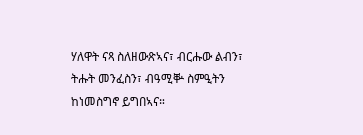ሃለዋት ናጻ ስለዘውጽኣና፣ ብርሑው ልብን፣ ትሑት መንፈስን፣ ብዓሚቝ ስምዒትን ከነመስግኖ ይግበኣና።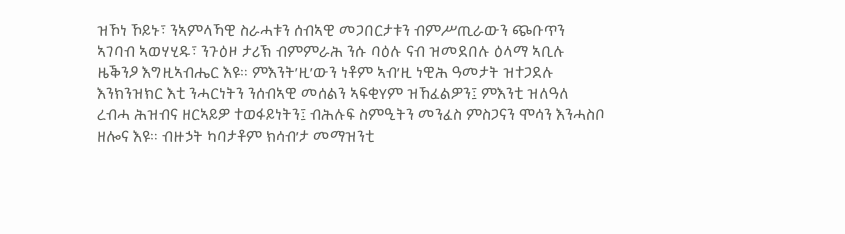ዝኾነ ኾይኑ፣ ንኣምላኻዊ ስራሓቱን ሰብኣዊ መጋበርታቱን ብምሥጢራውን ጭቡጥን ኣገባብ ኣወሃሂዱ፣ ንጉዕዞ ታሪኽ ብምምራሕ ንሱ ባዕሉ ናብ ዝመደበሉ ዕላማ ኣቢሉ ዜቕንዖ እግዚኣብሔር እዩ። ምእንት’ዚ’ውን ነቶም ኣብ’ዚ ነዊሕ ዓመታት ዝተጋደሉ እንክንዝክር እቲ ንሓርነትን ንሰብኣዊ መሰልን ኣፍቂYም ዝኸፈልዎን፤ ምእንቲ ዝለዓለ ረብሓ ሕዝብና ዘርኣይዎ ተወፋይነትን፤ ብሕሉፍ ስምዒትን መንፈስ ምስጋናን ሞሳን እንሓስቦ ዘሎና እዩ። ብዙኃት ካባታቶም ክሳብ’ታ መማዝንቲ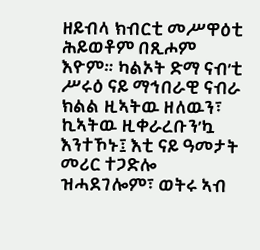ዘይብላ ክብርቲ መሥዋዕቲ ሕይወቶም በጺሖም እዮም። ካልኦት ድማ ናብ’ቲ ሥሩዕ ናይ ማኅበራዊ ናብራ ክልል ዚኣትዉ ዘለዉን፣ ኪኣትዉ ዚቀራረቡን’ኳ እንተኾኑ፤ እቲ ናይ ዓመታት መሪር ተጋድሎ ዝሓደገሎም፣ ወትሩ ኣብ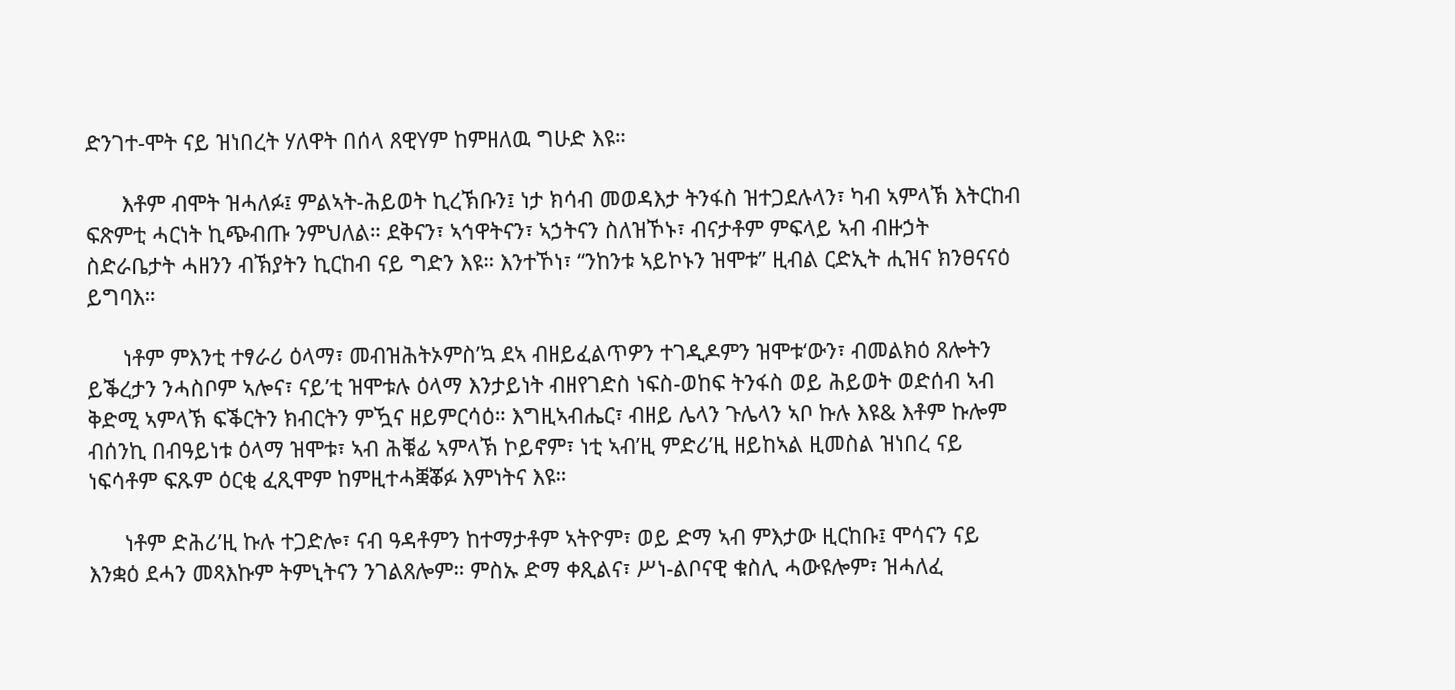ድንገተ-ሞት ናይ ዝነበረት ሃለዋት በሰላ ጸዊYም ከምዘለዉ ግሁድ እዩ።

      እቶም ብሞት ዝሓለፉ፤ ምልኣት-ሕይወት ኪረኽቡን፤ ነታ ክሳብ መወዳእታ ትንፋስ ዝተጋደሉላን፣ ካብ ኣምላኽ እትርከብ ፍጽምቲ ሓርነት ኪጭብጡ ንምህለል። ደቅናን፣ ኣኅዋትናን፣ ኣኃትናን ስለዝኾኑ፣ ብናታቶም ምፍላይ ኣብ ብዙኃት ስድራቤታት ሓዘንን ብኽያትን ኪርከብ ናይ ግድን እዩ። እንተኾነ፣ “ንከንቱ ኣይኮኑን ዝሞቱ” ዚብል ርድኢት ሒዝና ክንፀናናዕ ይግባእ።

      ነቶም ምእንቲ ተፃራሪ ዕላማ፣ መብዝሕትኦምስ’ኳ ደኣ ብዘይፈልጥዎን ተገዲዶምን ዝሞቱ‘ውን፣ ብመልክዕ ጸሎትን ይቕረታን ንሓስቦም ኣሎና፣ ናይ’ቲ ዝሞቱሉ ዕላማ እንታይነት ብዘየገድስ ነፍስ-ወከፍ ትንፋስ ወይ ሕይወት ወድሰብ ኣብ ቅድሚ ኣምላኽ ፍቕርትን ክብርትን ምዃና ዘይምርሳዕ። እግዚኣብሔር፣ ብዘይ ሌላን ጉሌላን ኣቦ ኩሉ እዩ& እቶም ኩሎም ብሰንኪ በብዓይነቱ ዕላማ ዝሞቱ፣ ኣብ ሕቑፊ ኣምላኽ ኮይኖም፣ ነቲ ኣብ’ዚ ምድሪ’ዚ ዘይከኣል ዚመስል ዝነበረ ናይ ነፍሳቶም ፍጹም ዕርቂ ፈጺሞም ከምዚተሓቛቖፉ እምነትና እዩ።

      ነቶም ድሕሪ’ዚ ኩሉ ተጋድሎ፣ ናብ ዓዳቶምን ከተማታቶም ኣትዮም፣ ወይ ድማ ኣብ ምእታው ዚርከቡ፤ ሞሳናን ናይ እንቋዕ ደሓን መጻእኩም ትምኒትናን ንገልጸሎም። ምስኡ ድማ ቀጺልና፣ ሥነ-ልቦናዊ ቁስሊ ሓውዩሎም፣ ዝሓለፈ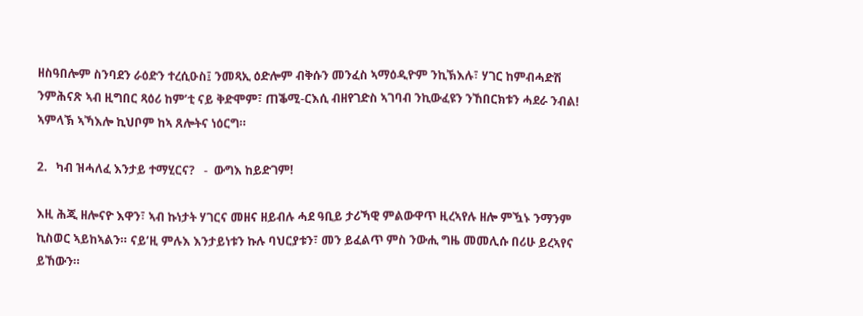ዘስዓበሎም ስንባደን ራዕድን ተረሲዑስ፤ ንመጻኢ ዕድሎም ብቅሱን መንፈስ ኣማዕዲዮም ንኪኽእሉ፣ ሃገር ከምብሓድሽ ንምሕናጽ ኣብ ዚግበር ጻዕሪ ከም’ቲ ናይ ቅድሞም፣ ጠቕሚ-ርእሲ ብዘየገድስ ኣገባብ ንኪውፈዩን ንኸበርክቱን ሓደራ ንብል! ኣምላኽ ኣኻእሎ ኪህቦም ከኣ ጸሎትና ነዕርግ።

2.   ካብ ዝሓለፈ እንታይ ተማሂርና?   -  ውግእ ከይድገም!

እዚ ሕጂ ዘሎናዮ እዋን፣ ኣብ ኩነታት ሃገርና መዘና ዘይብሉ ሓደ ዓቢይ ታሪኻዊ ምልውዋጥ ዚረኣየሉ ዘሎ ምዃኑ ንማንም ኪስወር ኣይከኣልን። ናይ’ዚ ምሉእ እንታይነቱን ኩሉ ባህርያቱን፣ መን ይፈልጥ ምስ ንውሒ ግዜ መመሊሱ በሪሁ ይረኣየና ይኸውን።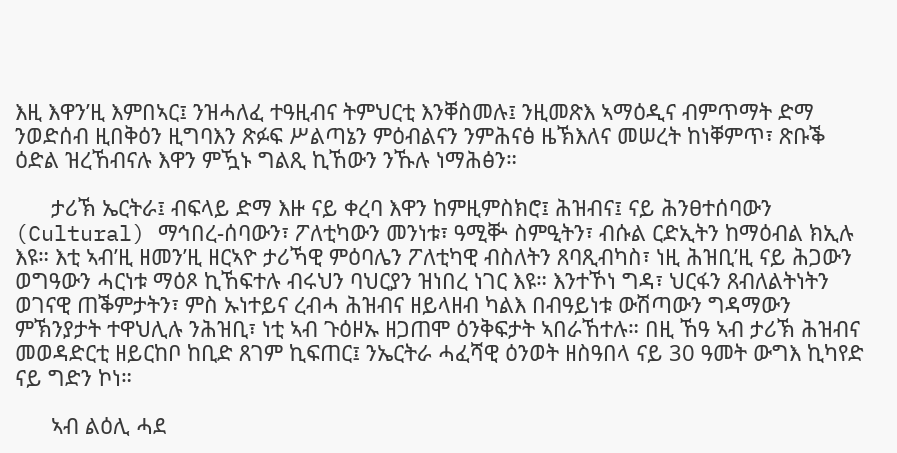እዚ እዋን’ዚ እምበኣር፤ ንዝሓለፈ ተዓዚብና ትምህርቲ እንቐስመሉ፤ ንዚመጽእ ኣማዕዲና ብምጥማት ድማ ንወድሰብ ዚበቅዕን ዚግባእን ጽፉፍ ሥልጣኔን ምዕብልናን ንምሕናፅ ዜኽእለና መሠረት ከነቐምጥ፣ ጽቡቕ ዕድል ዝረኸብናሉ እዋን ምዃኑ ግልጺ ኪኸውን ንኹሉ ነማሕፅን።

      ታሪኽ ኤርትራ፤ ብፍላይ ድማ እዙ ናይ ቀረባ እዋን ከምዚምስክሮ፤ ሕዝብና፤ ናይ ሕንፀተሰባውን (Cultural) ማኅበረ-ሰባውን፣ ፖለቲካውን መንነቱ፣ ዓሚቝ ስምዒትን፣ ብሱል ርድኢትን ከማዕብል ክኢሉ እዩ። እቲ ኣብ’ዚ ዘመን’ዚ ዘርኣዮ ታሪኻዊ ምዕባሌን ፖለቲካዊ ብስለትን ጸባጺብካስ፣ ነዚ ሕዝቢ’ዚ ናይ ሕጋውን ወግዓውን ሓርነቱ ማዕጾ ኪኸፍተሉ ብሩህን ባህርያን ዝነበረ ነገር እዩ። እንተኾነ ግዳ፣ ህርፋን ጸብለልትነትን ወገናዊ ጠቕምታትን፣ ምስ ኡነተይና ረብሓ ሕዝብና ዘይላዘብ ካልእ በብዓይነቱ ውሽጣውን ግዳማውን ምኽንያታት ተዋህሊሉ ንሕዝቢ፣ ነቲ ኣብ ጉዕዞኡ ዘጋጠሞ ዕንቅፍታት ኣበራኸተሉ። በዚ ኸዓ ኣብ ታሪኽ ሕዝብና መወዳድርቲ ዘይርከቦ ከቢድ ጸገም ኪፍጠር፤ ንኤርትራ ሓፈሻዊ ዕንወት ዘስዓበላ ናይ 30 ዓመት ውግእ ኪካየድ ናይ ግድን ኮነ።

      ኣብ ልዕሊ ሓደ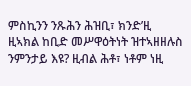ምስኪንን ንጹሕን ሕዝቢ፣ ክንድ’ዚ ዚኣክል ከቢድ መሥዋዕትነት ዝተኣዘዘሉስ ንምንታይ እዩ? ዚብል ሕቶ፣ ነቶም ነዚ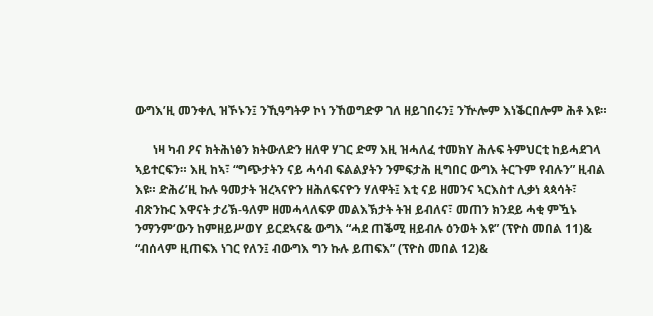ውግእ’ዚ መንቀሊ ዝኾኑን፤ ንኺዓግትዎ ኮነ ንኸወግድዎ ገለ ዘይገበሩን፤ ንዅሎም እነቕርበሎም ሕቶ እዩ።

      ነዛ ካብ ዖና ክትሕነፅን ክትውለድን ዘለዋ ሃገር ድማ እዚ ዝሓለፈ ተመክY ሕሉፍ ትምህርቲ ከይሓደገላ ኣይተርፍን። እዚ ከኣ፣ “ግጭታትን ናይ ሓሳብ ፍልልያትን ንምፍታሕ ዚግበር ውግእ ትርጉም የብሉን” ዚብል እዩ። ድሕሪ’ዚ ኩሉ ዓመታት ዝረኣናዮን ዘሕለፍናዮን ሃለዋት፤ እቲ ናይ ዘመንና ኣርእስተ ሊቃነ ጳጳሳት፣ ብጽንኩር እዋናት ታሪኽ-ዓለም ዘመሓላለፍዎ መልእኽታት ትዝ ይብለና፣ መጠን ክንደይ ሓቂ ምዃኑ ንማንም’ውን ከምዘይሥወY ይርደኣና& ውግእ “ሓደ ጠቕሚ ዘይብሉ ዕንወት እዩ” (ፕዮስ መበል 11)& “ብሰላም ዚጠፍእ ነገር የለን፤ ብውግእ ግን ኩሉ ይጠፍእ” (ፕዮስ መበል 12)&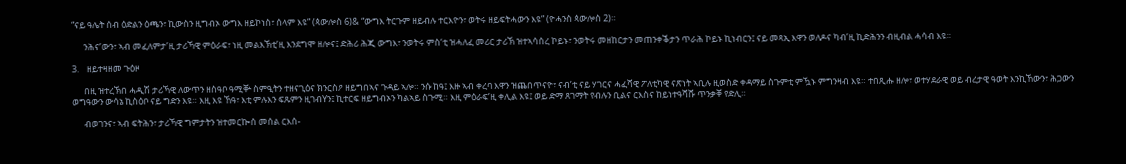“ናይ ዓሌት ሰብ ዕድልን ዕጫን፣ ኪውስን ዚግብኦ ውግእ ዘይኮነስ፣ ሰላም እዩ” (ጳውሎስ 6)& “ውግእ ትርጉም ዘይብሉ ተርእዮን፣ ወትሩ ዘይፍትሓውን እዩ” (ዮሓንስ ጳውሎስ 2)።

      ንሕና’ውን፣ ኣብ መፈለምታ’ዚ ታሪኻዊ ምዕራፍ፣ ነዚ መልእኽቲ’ዚ እንደግሞ ዘሎና፤ ድሕሪ ሕጂ ውግእ፣ ንወትሩ ምስ‘ቲ ዝሓለፈ መሪር ታሪኽ ዝተኣሳሰረ ኮይኑ፣ ንወትሩ መዘከርታን መጠንቀቕታን ጥራሕ ኮይኑ ኪነብርን፤ ናይ መጻኢ እዋን ወለዶና ካብ’ዚ ኪድሕንን ብዚብል ሓሳብ እዩ።

3.    ዘይተዛዘመ ጉዕዞ

      በዚ ዝተረኽበ ሓዲሽ ታሪኻዊ ለውጥን ዘስዓቦ ዓሚቝ ስምዒትን ተዘናጊዕና ክንርስዖ ዘይግበኣና ጉዳይ ኣሎ። ንሱ ከዓ፤ እዙ ኣብ ቀረባ እዋን ዝጨበጥናዮ፣ ናብ’ቲ ናይ ሃገርና ሓፈሻዊ ፖለቲካዊ ናጽነት ኣቢሉ ዚወስድ ቀዳማይ ስጉምቲ ምዃኑ ምግንዛብ እዩ። ተበጺሑ ዘሎ፣ ወተሃደራዊ ወይ ብረታዊ ዓወት እንኪኸውን፣ ሕጋውን ወግዓውን ውሳኔ ኪስዕቦ ናይ ግድን እዩ። እዚ እዩ ኸዓ፣ እቲ ምሉእን ፍጹምን ዚገብYን፤ ኪተርፍ ዘይግብኦን ካልኣይ ስጉሚ። እዚ ምዕራፍ’ዚ ቀሊል እዩ፤ ወይ ድማ ጸገማት የብሉን ቢልና ርእስና ከይነተዓሻሹ ጥንቃቐ የድሊ።

      ብወገንና፣ ኣብ ፍትሕን፣ ታሪኻዊ ግምታትን ዝተመርኰሰ መሰል ርእሰ-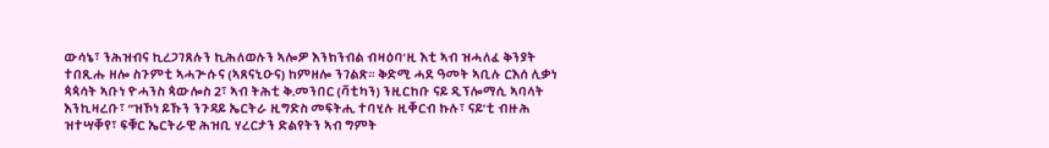ውሳኔ፣ ንሕዝብና ኪረጋገጸሉን ኪሕለወሉን ኣሎዎ እንክንብል ብዛዕባ’ዚ እቲ ኣብ ዝሓለፈ ቅንያት ተበጺሑ ዘሎ ስጉምቲ ኣሓጕሱና (ኣጸናኒዑና) ከምዘሎ ንገልጽ። ቅድሚ ሓደ ዓመት ኣቢሉ ርእሰ ሊቃነ ጳጳሳት ኣቡነ ዮሓንስ ጳውሎስ 2፣ ኣብ ትሕቲ ቅ.መንበር (ቫቲካን) ንዚርከቡ ናይ ዲፕሎማሲ ኣባላት እንኪዛረቡ፣ “ዝኾነ ይኹን ንጉዳይ ኤርትራ ዚግድስ መፍትሒ ተባሂሉ ዚቐርብ ኩሉ፣ ናይ’ቲ ብዙሕ ዝተሣቐየ፣ ፍቑር ኤርትራዊ ሕዝቢ ሃረርታን ድልየትን ኣብ ግምት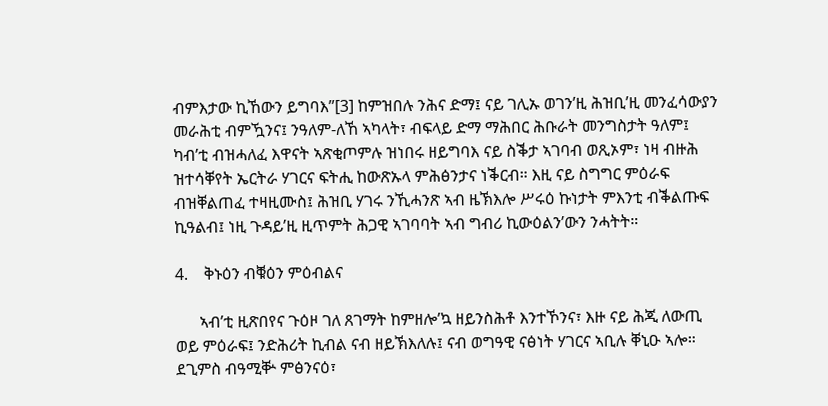ብምእታው ኪኸውን ይግባእ”[3] ከምዝበሉ ንሕና ድማ፤ ናይ ገሊኡ ወገን’ዚ ሕዝቢ’ዚ መንፈሳውያን መራሕቲ ብምዃንና፤ ንዓለም-ለኸ ኣካላት፣ ብፍላይ ድማ ማሕበር ሕቡራት መንግስታት ዓለም፤ ካብ’ቲ ብዝሓለፈ እዋናት ኣጽቂጦምሉ ዝነበሩ ዘይግባእ ናይ ስቕታ ኣገባብ ወጺኦም፣ ነዛ ብዙሕ ዝተሳቐየት ኤርትራ ሃገርና ፍትሒ ከውጽኡላ ምሕፅንታና ነቕርብ። እዚ ናይ ስግግር ምዕራፍ ብዝቐልጠፈ ተዛዚሙስ፤ ሕዝቢ ሃገሩ ንኺሓንጽ ኣብ ዜኽእሎ ሥሩዕ ኩነታት ምእንቲ ብቕልጡፍ ኪዓልብ፤ ነዚ ጉዳይ’ዚ ዚጥምት ሕጋዊ ኣገባባት ኣብ ግብሪ ኪውዕልን’ውን ንሓትት።

4.    ቅኑዕን ብቑዕን ምዕብልና

      ኣብ’ቲ ዚጽበየና ጉዕዞ ገለ ጸገማት ከምዘሎ’ኳ ዘይንስሕቶ እንተኾንና፣ እዙ ናይ ሕጂ ለውጢ ወይ ምዕራፍ፤ ንድሕሪት ኪብል ናብ ዘይኽእለሉ፤ ናብ ወግዓዊ ናፅነት ሃገርና ኣቢሉ ቐኒዑ ኣሎ። ደጊምስ ብዓሚቝ ምፅንናዕ፣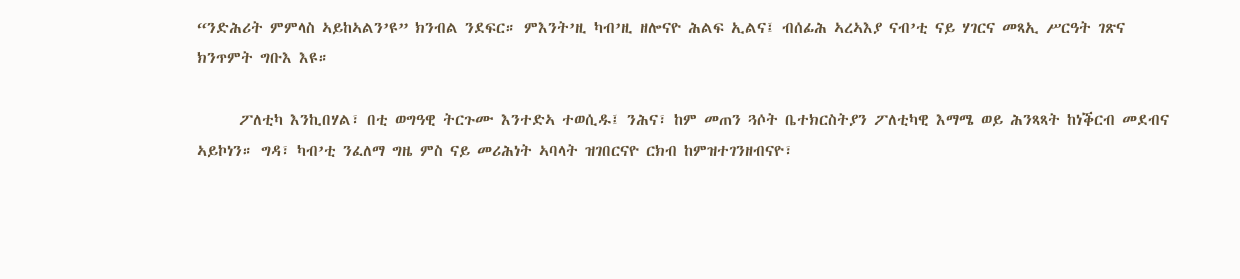“ንድሕሪት ምምላስ ኣይከኣልን’ዩ” ክንብል ንደፍር። ምእንት’ዚ ካብ’ዚ ዘሎናዮ ሕልፍ ኢልና፤ ብሰፊሕ ኣረኣእያ ናብ’ቲ ናይ ሃገርና መጻኢ ሥርዓት ገጽና ክንጥምት ግቡእ እዩ።

      ፖለቲካ እንኪበሃል፣ በቲ ወግዓዊ ትርጉሙ እንተድኣ ተወሲዱ፤ ንሕና፣ ከም መጠን ጓሶት ቤተክርስትያን ፖለቲካዊ እማሜ ወይ ሕንጻጻት ከነቕርብ መደብና ኣይኮነን። ግዳ፣ ካብ’ቲ ንፈለማ ግዜ ምስ ናይ መሪሕነት ኣባላት ዝገበርናዮ ርክብ ከምዝተገንዘብናዮ፣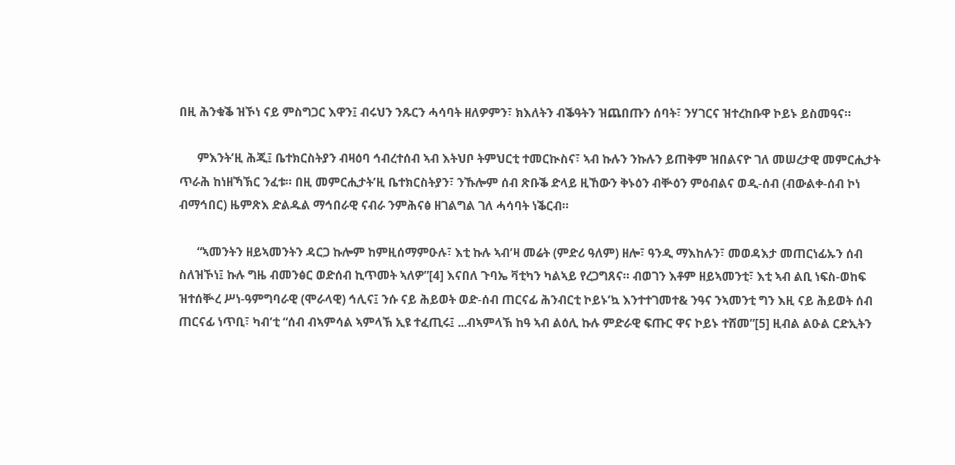በዚ ሕንቁቕ ዝኾነ ናይ ምስግጋር እዋን፤ ብሩህን ንጹርን ሓሳባት ዘለዎምን፣ ክእለትን ብቕዓትን ዝጨበጡን ሰባት፣ ንሃገርና ዝተረከቡዋ ኮይኑ ይስመዓና።

      ምእንት’ዚ ሕጂ፤ ቤተክርስትያን ብዛዕባ ኅብረተሰብ ኣብ እትህቦ ትምህርቲ ተመርኲስና፣ ኣብ ኩሉን ንኩሉን ይጠቅም ዝበልናዮ ገለ መሠረታዊ መምርሒታት ጥራሕ ከነዘኻኽር ንፈቱ። በዚ መምርሒታት’ዚ ቤተክርስትያን፣ ንኹሎም ሰብ ጽቡቕ ድላይ ዚኸውን ቅኑዕን ብቝዕን ምዕብልና ወዲ-ሰብ (ብውልቀ-ሰብ ኮነ ብማኅበር) ዜምጽእ ድልዱል ማኅበራዊ ናብራ ንምሕናፅ ዘገልግል ገለ ሓሳባት ነቕርብ።

      “ኣመንትን ዘይኣመንትን ዳርጋ ኩሎም ከምዚሰማምዑሉ፣ እቲ ኩሉ ኣብ’ዛ መሬት (ምድሪ ዓለም) ዘሎ፣ ዓንዲ ማእከሉን፣ መወዳእታ መጠርነፊኡን ሰብ ስለዝኾነ፤ ኩሉ ግዜ ብመንፅር ወድሰብ ኪጥመት ኣለዎ”[4] እናበለ ጉባኤ ቫቲካን ካልኣይ የረጋግጸና። ብወገን እቶም ዘይኣመንቲ፣ እቲ ኣብ ልቢ ነፍስ-ወከፍ ዝተሰቝረ ሥነ-ዓምግባራዊ (ሞራላዊ) ኅሊና፤ ንሱ ናይ ሕይወት ወድ-ሰብ ጠርናፊ ሕንብርቲ ኮይኑ’ኳ እንተተገመተ& ንዓና ንኣመንቲ ግን እዚ ናይ ሕይወት ሰብ ጠርናፊ ነጥቢ፣ ካብ’ቲ “ሰብ ብኣምሳል ኣምላኽ ኢዩ ተፈጢሩ፤ ...ብኣምላኽ ከዓ ኣብ ልዕሊ ኩሉ ምድራዊ ፍጡር ዋና ኮይኑ ተሸመ”[5] ዚብል ልዑል ርድኢትን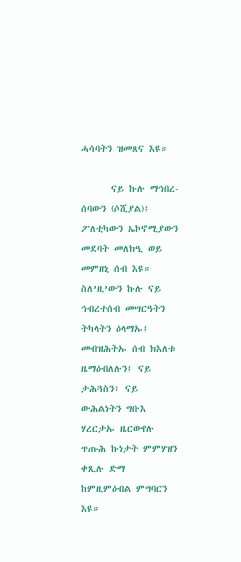ሓሳባትን ዝመጸና እዩ።

      ናይ ኩሉ ማኅበረ-ሰባውን (ሶሺያል)፤ ፖለቲካውን ኤኮኖሚያውን መደባት መለክዒ ወይ መምዘኒ ሰብ እዩ። ስለ’ዚ’ውን ኩሉ ናይ ኅብረተሰብ መሣርዓትን ትካላትን ዕላማኡ፤ መብዝሕትኡ ሰብ ክእለቱ ዜማዕብለሉን፤ ናይ ታሕጓስን፣ ናይ ውሕልነትን ግቡእ ሃረርታኡ ዜርውየሉ ጥጡሕ ኩነታት ምምሃዝን ቀጺሉ ድማ ከምዚምዕብል ምግባርን እዩ።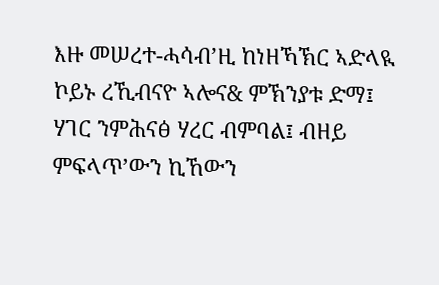እዙ መሠረተ-ሓሳብ’ዚ ከነዘኻኽር ኣድላዪ ኮይኑ ረኺብናዮ ኣሎና& ምኽንያቱ ድማ፤ ሃገር ንምሕናፅ ሃረር ብምባል፤ ብዘይ ምፍላጥ’ውን ኪኸውን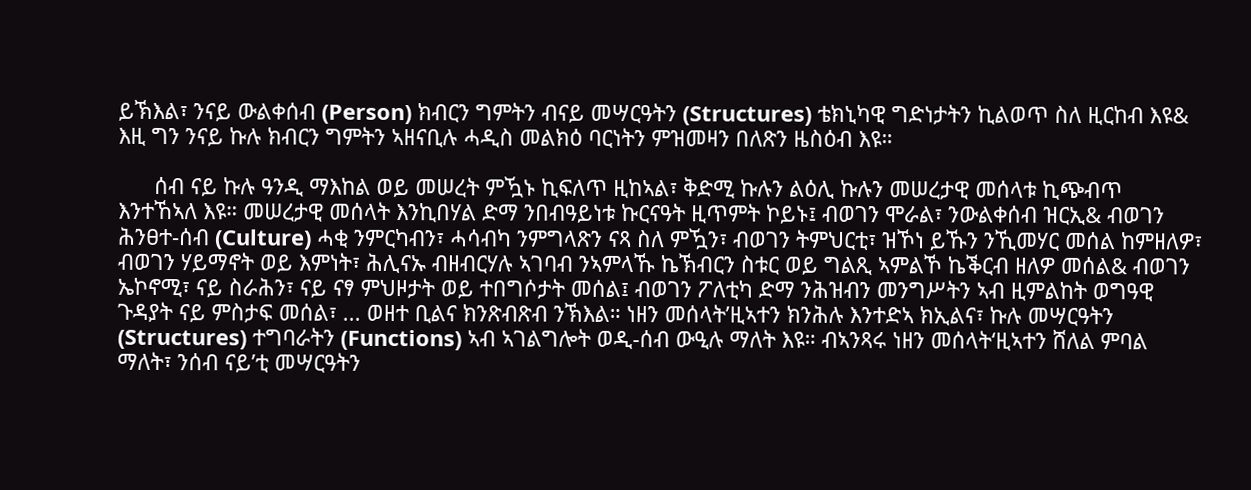ይኽእል፣ ንናይ ውልቀሰብ (Person) ክብርን ግምትን ብናይ መሣርዓትን (Structures) ቴክኒካዊ ግድነታትን ኪልወጥ ስለ ዚርከብ እዩ& እዚ ግን ንናይ ኩሉ ክብርን ግምትን ኣዘናቢሉ ሓዲስ መልክዕ ባርነትን ምዝመዛን በለጽን ዜስዕብ እዩ።

      ሰብ ናይ ኩሉ ዓንዲ ማእከል ወይ መሠረት ምዃኑ ኪፍለጥ ዚከኣል፣ ቅድሚ ኩሉን ልዕሊ ኩሉን መሠረታዊ መሰላቱ ኪጭብጥ እንተኸኣለ እዩ። መሠረታዊ መሰላት እንኪበሃል ድማ ንበብዓይነቱ ኩርናዓት ዚጥምት ኮይኑ፤ ብወገን ሞራል፣ ንውልቀሰብ ዝርኢ& ብወገን ሕንፀተ-ሰብ (Culture) ሓቂ ንምርካብን፣ ሓሳብካ ንምግላጽን ናጻ ስለ ምዃን፣ ብወገን ትምህርቲ፣ ዝኾነ ይኹን ንኺመሃር መሰል ከምዘለዎ፣ ብወገን ሃይማኖት ወይ እምነት፣ ሕሊናኡ ብዘብርሃሉ ኣገባብ ንኣምላኹ ኬኽብርን ስቱር ወይ ግልጺ ኣምልኾ ኬቕርብ ዘለዎ መሰል& ብወገን ኤኮኖሚ፣ ናይ ስራሕን፣ ናይ ናፃ ምህዞታት ወይ ተበግሶታት መሰል፤ ብወገን ፖለቲካ ድማ ንሕዝብን መንግሥትን ኣብ ዚምልከት ወግዓዊ ጉዳያት ናይ ምስታፍ መሰል፣ ... ወዘተ ቢልና ክንጽብጽብ ንኽእል። ነዘን መሰላት’ዚኣተን ክንሕሉ እንተድኣ ክኢልና፣ ኩሉ መሣርዓትን (Structures) ተግባራትን (Functions) ኣብ ኣገልግሎት ወዲ-ሰብ ውዒሉ ማለት እዩ። ብኣንጻሩ ነዘን መሰላት‘ዚኣተን ሸለል ምባል ማለት፣ ንሰብ ናይ’ቲ መሣርዓትን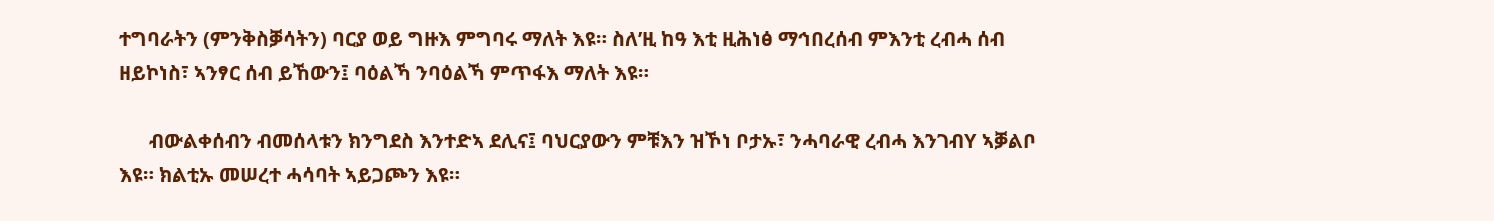ተግባራትን (ምንቅስቓሳትን) ባርያ ወይ ግዙእ ምግባሩ ማለት እዩ። ስለ’ዚ ከዓ እቲ ዚሕነፅ ማኅበረሰብ ምእንቲ ረብሓ ሰብ ዘይኮነስ፣ ኣንፃር ሰብ ይኸውን፤ ባዕልኻ ንባዕልኻ ምጥፋእ ማለት እዩ።

      ብውልቀሰብን ብመሰላቱን ክንግደስ እንተድኣ ደሊና፤ ባህርያውን ምቹእን ዝኾነ ቦታኡ፣ ንሓባራዊ ረብሓ እንገብY ኣቓልቦ እዩ። ክልቲኡ መሠረተ ሓሳባት ኣይጋጮን እዩ።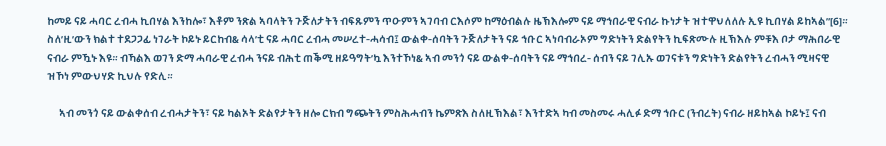ከመይ ናይ ሓባር ረብሓ ኪበሃል እንከሎ፣ እቶም ንጽል ኣባላትን ጉጅለታትን ብፍጹምን ጥዑምን ኣገባብ ርእሶም ከማዕብልሉ ዜኽእሎም ናይ ማኅበራዊ ናብራ ኩነታት ዝተዋህለለሉ ኢዩ ኪበሃል ይከኣል”[6]። ስለ’ዚ’ውን ክልተ ተደጋጋፊ ነገራት ኮይኑ ይርከብ& ሳላ’ቲ ናይ ሓባር ረብሓ መሠረተ-ሓሳብ፤ ውልቀ-ሰባትን ጉጅለታትን ናይ ኅቡር ኣነባብራኦም ግድነትን ድልየትን ኪፍጽሙሉ ዚኽእሉ ምቹእ ቦታ ማሕበራዊ ናብራ ምዃኑ እዩ። ብኻልእ ወገን ድማ ሓባራዊ ረብሓ ንናይ ብሕቲ ጠቕሚ ዘይዓግት’ኳ እንተኾነ& ኣብ መንጎ ናይ ውልቀ-ሰባትን ናይ ማኅበረ- ሰብን ናይ ገሊኡ ወገናቱን ግድነትን ድልየትን ረብሓን ሚዛናዊ ዝኾነ ምውህሃድ ኪህሉ የድሊ።

      ኣብ መንጎ ናይ ውልቀሰብ ረብሓታትን፣ ናይ ካልኦት ድልየታትን ዘሎ ርክብ ግጭትን ምስሕሓብን ኬምጽእ ስለዚኽእል፣ እንተድኣ ካብ መስመሩ ሓሊፉ ድማ ኅቡር (ንብረት) ናብራ ዘይከኣል ኮይኑ፤ ናብ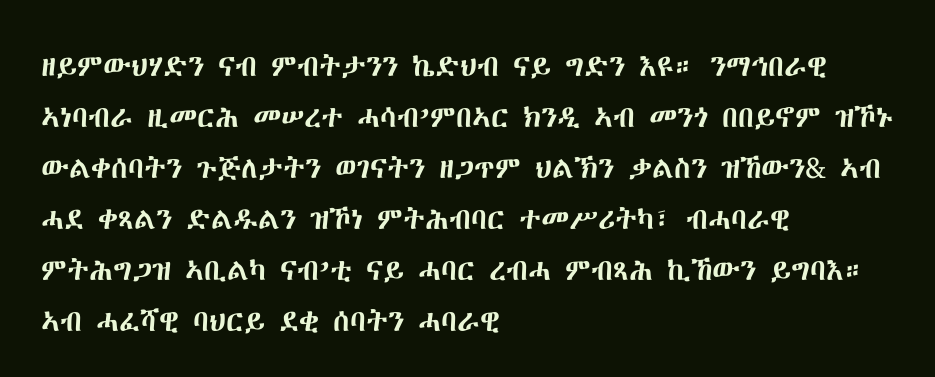ዘይምውህሃድን ናብ ምብትታንን ኬድህብ ናይ ግድን እዩ። ንማኅበራዊ ኣነባብራ ዚመርሕ መሠረተ ሓሳብ’ምበኣር ክንዲ ኣብ መንጎ በበይኖም ዝኾኑ ውልቀሰባትን ጉጅለታትን ወገናትን ዘጋጥም ህልኽን ቃልስን ዝኸውን& ኣብ ሓደ ቀጻልን ድልዱልን ዝኾነ ምትሕብባር ተመሥሪትካ፣ ብሓባራዊ ምትሕግጋዝ ኣቢልካ ናብ’ቲ ናይ ሓባር ረብሓ ምብጻሕ ኪኸውን ይግባእ። ኣብ ሓፈሻዊ ባህርይ ደቂ ሰባትን ሓባራዊ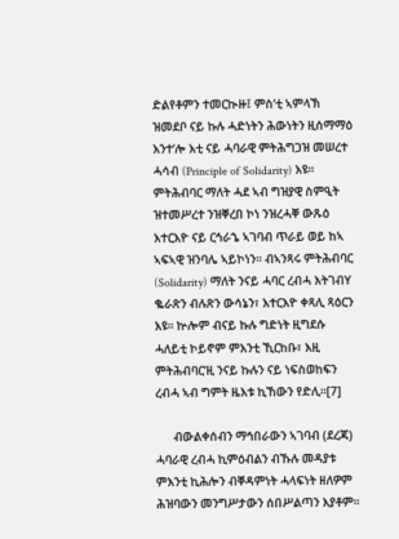ድልየቶምን ተመርኲዙ፤ ምስ’ቲ ኣምላኽ ዝመደቦ ናይ ኩሉ ሓድነትን ሕውነትን ዚሰማማዕ እንተ’ሎ እቲ ናይ ሓባራዊ ምትሕግጋዝ መሠረተ ሓሳብ (Principle of Solidarity) እዩ። ምትሕብባር ማለት ሓደ ኣብ ግዝያዊ ስምዒት ዝተመሥረተ ንዝቐረበ ኮነ ንዝረሓቐ ውጹዕ እተርእዮ ናይ ርኅራኄ ኣገባብ ጥራይ ወይ ከኣ ኣፍኣዊ ዝንባሌ ኣይኮነን። ብኣንጻሩ ምትሕብባር (Solidarity) ማለት ንናይ ሓባር ረብሓ እትገብY ቈራጽን ብሉጽን ውሳኔን፣ እተርእዮ ቀጻሊ ጻዕርን እዩ። ኵሎም ብናይ ኩሉ ግድነት ዚግደሱ ሓለይቲ ኮይኖም ምእንቲ ኺርከቡ፣ እዚ ምትሕብባር’ዚ ንናይ ኩሉን ናይ ነፍስወከፍን ረብሓ ኣብ ግምት ዜእቱ ኪኸውን የድሊ።[7]

      ብውልቀሰብን ማኅበራውን ኣገባብ (ደረጃ) ሓባራዊ ረብሓ ኪምዕብልን ብኹሉ መዳያቱ ምእንቲ ኪሕሎን ብቐዳምነት ሓላፍነት ዘለዎም ሕዝባውን መንግሥታውን ሰበሥልጣን እያቶም።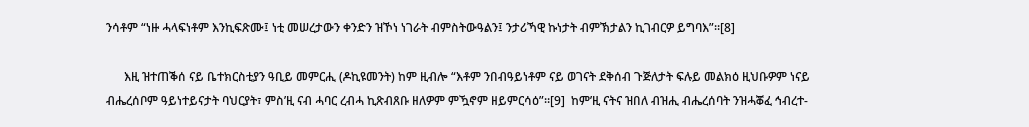ንሳቶም “ነዙ ሓላፍነቶም እንኪፍጽሙ፤ ነቲ መሠረታውን ቀንድን ዝኾነ ነገራት ብምስትውዓልን፤ ንታሪኻዊ ኩነታት ብምኽታልን ኪገብርዎ ይግባእ”።[8]

      እዚ ዝተጠቕሰ ናይ ቤተክርስቲያን ዓቢይ መምርሒ (ዶኪዩመንት) ከም ዚብሎ “እቶም ንበብዓይነቶም ናይ ወገናት ደቅሰብ ጉጅለታት ፍሉይ መልክዕ ዚህቡዎም ነናይ ብሔረሰቦም ዓይነተይናታት ባህርያት፣ ምስ’ዚ ናብ ሓባር ረብሓ ኪጽብጸቡ ዘለዎም ምዃኖም ዘይምርሳዕ”።[9]  ከም’ዚ ናትና ዝበለ ብዝሒ ብሔረሰባት ንዝሓቖፈ ኅብረተ-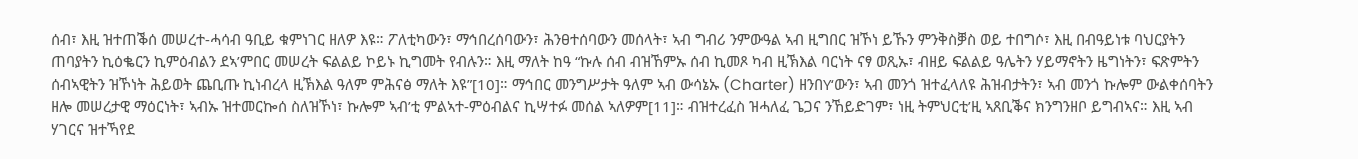ሰብ፣ እዚ ዝተጠቕሰ መሠረተ-ሓሳብ ዓቢይ ቁምነገር ዘለዎ እዩ። ፖለቲካውን፣ ማኅበረሰባውን፣ ሕንፀተሰባውን መሰላት፣ ኣብ ግብሪ ንምውዓል ኣብ ዚግበር ዝኾነ ይኹን ምንቅስቓስ ወይ ተበግሶ፣ እዚ በብዓይነቱ ባህርያትን ጠባያትን ኪዕቈርን ኪምዕብልን ደኣ’ምበር መሠረት ፍልልይ ኮይኑ ኪግመት የብሉን። እዚ ማለት ከዓ “ኩሉ ሰብ ብዝኸምኡ ሰብ ኪመጾ ካብ ዚኽእል ባርነት ናፃ ወጺኡ፣ ብዘይ ፍልልይ ዓሌትን ሃይማኖትን ዜግነትን፣ ፍጽምትን ሰብኣዊትን ዝኾነት ሕይወት ጨቢጡ ኪነብረላ ዚኽእል ዓለም ምሕናፅ ማለት እዩ”[10]። ማኅበር መንግሥታት ዓለም ኣብ ውሳኔኡ (Charter) ዘንበY‘ውን፣ ኣብ መንጎ ዝተፈላለዩ ሕዝብታትን፣ ኣብ መንጎ ኩሎም ውልቀሰባትን ዘሎ መሠረታዊ ማዕርነት፣ ኣብኡ ዝተመርኰሰ ስለዝኾነ፣ ኩሎም ኣብ’ቲ ምልኣተ-ምዕብልና ኪሣተፉ መሰል ኣለዎም[11]። ብዝተረፈስ ዝሓለፈ ጌጋና ንኸይድገም፣ ነዚ ትምህርቲ’ዚ ኣጸቢቕና ክንግንዘቦ ይግብኣና። እዚ ኣብ ሃገርና ዝተኻየደ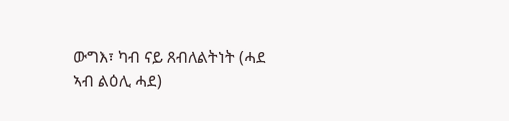ውግእ፣ ካብ ናይ ጸብለልትነት (ሓደ ኣብ ልዕሊ ሓደ)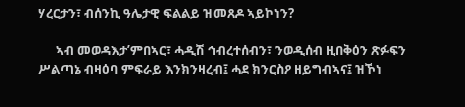ሃረርታን፣ ብሰንኪ ዓሌታዊ ፍልልይ ዝመጸዶ ኣይኮነን?

      ኣብ መወዳእታ’ምበኣር፣ ሓዲሽ ኅብረተሰብን፣ ንወዲሰብ ዚበቅዕን ጽፉፍን ሥልጣኔ ብዛዕባ ምፍራይ እንክንዛረብ፤ ሓደ ክንርስዖ ዘይግብኣና፤ ዝኾነ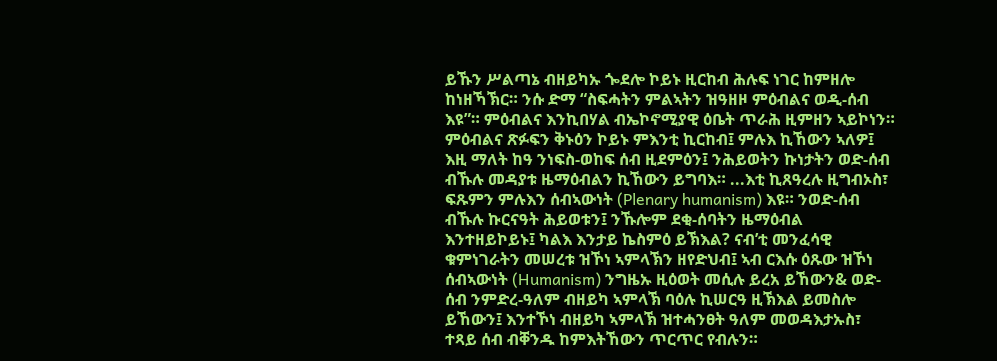ይኹን ሥልጣኔ ብዘይካኡ ጐደሎ ኮይኑ ዚርከብ ሕሉፍ ነገር ከምዘሎ ከነዘኻኽር። ንሱ ድማ “ስፍሓትን ምልኣትን ዝዓዘዞ ምዕብልና ወዲ-ሰብ እዩ”። ምዕብልና እንኪበሃል ብኤኮኖሚያዊ ዕቤት ጥራሕ ዚምዘን ኣይኮነን። ምዕብልና ጽፉፍን ቅኑዕን ኮይኑ ምእንቲ ኪርከብ፤ ምሉእ ኪኸውን ኣለዎ፤ እዚ ማለት ከዓ ንነፍስ-ወከፍ ሰብ ዚደምዕን፤ ንሕይወትን ኩነታትን ወድ-ሰብ ብኹሉ መዳያቱ ዜማዕብልን ኪኸውን ይግባእ። ...እቲ ኪጸዓረሉ ዚግብኦስ፣ ፍጹምን ምሉእን ሰብኣውነት (Plenary humanism) እዩ። ንወድ-ሰብ ብኹሉ ኩርናዓት ሕይወቱን፤ ንኹሎም ደቂ-ሰባትን ዜማዕብል እንተዘይኮይኑ፤ ካልእ እንታይ ኬስምዕ ይኽእል? ናብ’ቲ መንፈሳዊ ቁምነገራትን መሠረቱ ዝኾነ ኣምላኽን ዘየድህብ፤ ኣብ ርእሱ ዕጹው ዝኾነ ሰብኣውነት (Humanism) ንግዜኡ ዚዕወት መሲሉ ይረአ ይኸውን& ወድ-ሰብ ንምድረ-ዓለም ብዘይካ ኣምላኽ ባዕሉ ኪሠርዓ ዚኽእል ይመስሎ ይኸውን፤ እንተኾነ ብዘይካ ኣምላኽ ዝተሓንፀት ዓለም መወዳእታኡስ፣ ተጻይ ሰብ ብቐንዱ ከምእትኸውን ጥርጥር የብሉን።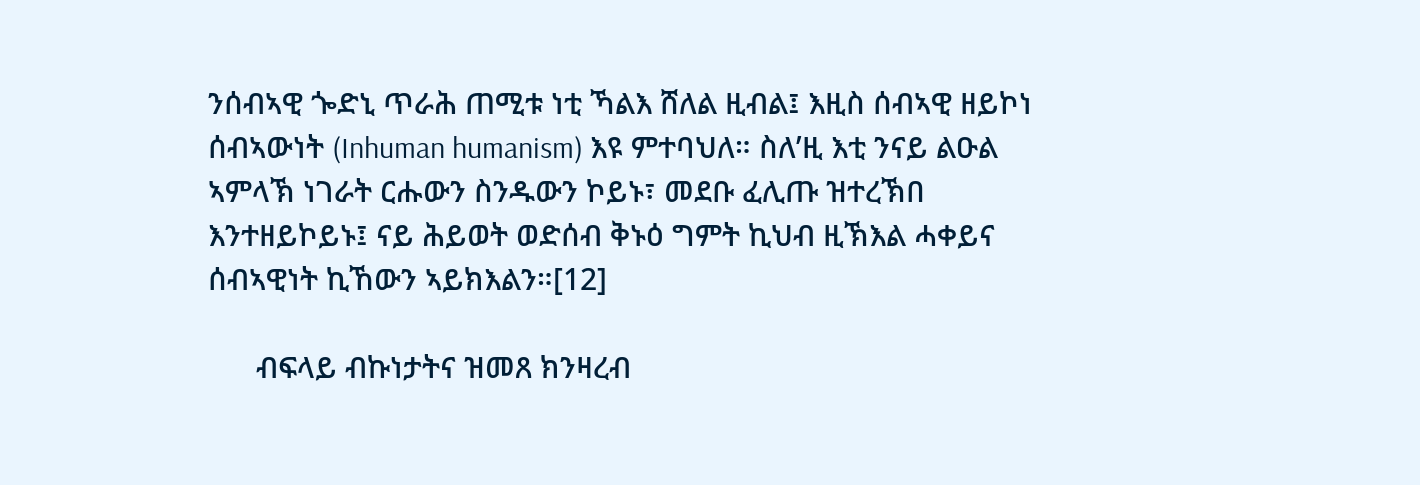ንሰብኣዊ ጐድኒ ጥራሕ ጠሚቱ ነቲ ኻልእ ሸለል ዚብል፤ እዚስ ሰብኣዊ ዘይኮነ ሰብኣውነት (Inhuman humanism) እዩ ምተባህለ። ስለ’ዚ እቲ ንናይ ልዑል ኣምላኽ ነገራት ርሑውን ስንዱውን ኮይኑ፣ መደቡ ፈሊጡ ዝተረኽበ እንተዘይኮይኑ፤ ናይ ሕይወት ወድሰብ ቅኑዕ ግምት ኪህብ ዚኽእል ሓቀይና ሰብኣዊነት ኪኸውን ኣይክእልን።[12]

      ብፍላይ ብኩነታትና ዝመጸ ክንዛረብ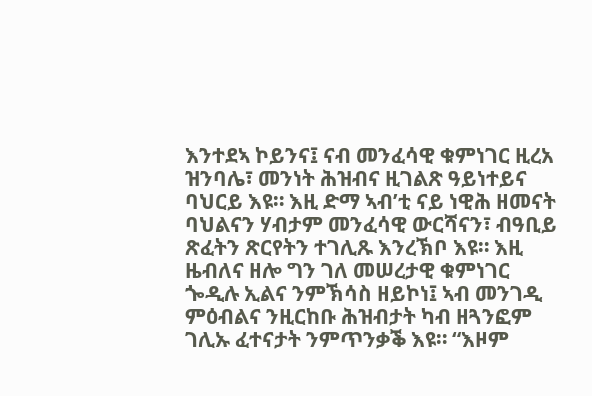እንተደኣ ኮይንና፤ ናብ መንፈሳዊ ቁምነገር ዚረአ ዝንባሌ፣ መንነት ሕዝብና ዚገልጽ ዓይነተይና ባህርይ እዩ። እዚ ድማ ኣብ’ቲ ናይ ነዊሕ ዘመናት ባህልናን ሃብታም መንፈሳዊ ውርሻናን፣ ብዓቢይ ጽፈትን ጽርየትን ተገሊጹ እንረኽቦ እዩ። እዚ ዜብለና ዘሎ ግን ገለ መሠረታዊ ቁምነገር ጐዲሉ ኢልና ንምኽሳስ ዘይኮነ፤ ኣብ መንገዲ ምዕብልና ንዚርከቡ ሕዝብታት ካብ ዘጓንፎም ገሊኡ ፈተናታት ንምጥንቃቕ እዩ። “እዞም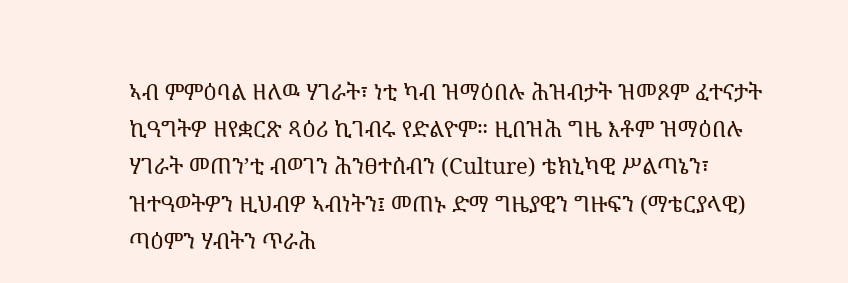ኣብ ምምዕባል ዘለዉ ሃገራት፣ ነቲ ካብ ዝማዕበሉ ሕዝብታት ዝመጾም ፈተናታት ኪዓግትዎ ዘየቋርጽ ጻዕሪ ኪገብሩ የድልዮም። ዚበዝሕ ግዜ እቶም ዝማዕበሉ ሃገራት መጠን’ቲ ብወገን ሕንፀተሰብን (Culture) ቴክኒካዊ ሥልጣኔን፣ ዝተዓወትዎን ዚህብዎ ኣብነትን፤ መጠኑ ድማ ግዜያዊን ግዙፍን (ማቴርያላዊ) ጣዕምን ሃብትን ጥራሕ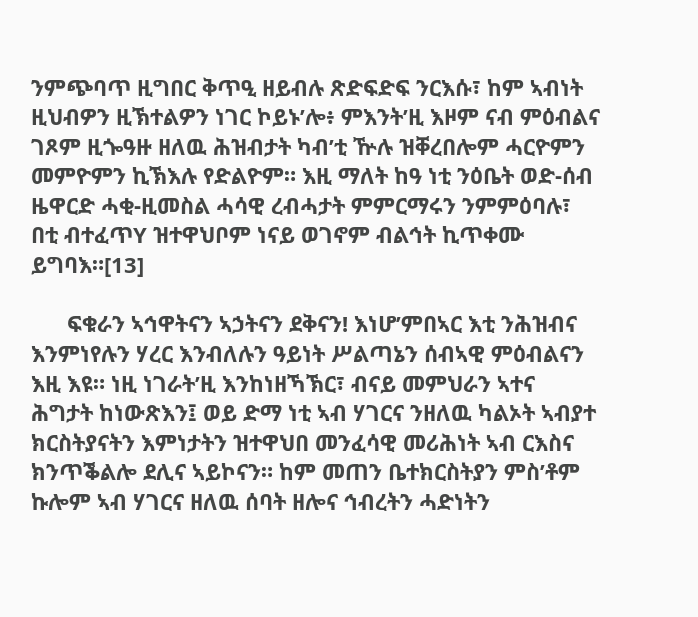ንምጭባጥ ዚግበር ቅጥዒ ዘይብሉ ጽድፍድፍ ንርእሱ፣ ከም ኣብነት ዚህብዎን ዚኽተልዎን ነገር ኮይኑ’ሎ፥ ምእንት’ዚ እዞም ናብ ምዕብልና ገጾም ዚጐዓዙ ዘለዉ ሕዝብታት ካብ’ቲ ዅሉ ዝቐረበሎም ሓርዮምን መምዮምን ኪኽእሉ የድልዮም። እዚ ማለት ከዓ ነቲ ንዕቤት ወድ-ሰብ ዜዋርድ ሓቂ-ዚመስል ሓሳዊ ረብሓታት ምምርማሩን ንምምዕባሉ፣ በቲ ብተፈጥY ዝተዋህቦም ነናይ ወገኖም ብልኅት ኪጥቀሙ ይግባእ።[13]

      ፍቁራን ኣኅዋትናን ኣኃትናን ደቅናን! እነሆ’ምበኣር እቲ ንሕዝብና እንምነየሉን ሃረር እንብለሉን ዓይነት ሥልጣኔን ሰብኣዊ ምዕብልናን እዚ እዩ። ነዚ ነገራት’ዚ እንከነዘኻኽር፣ ብናይ መምህራን ኣተና ሕግታት ከነውጽእን፤ ወይ ድማ ነቲ ኣብ ሃገርና ንዘለዉ ካልኦት ኣብያተ ክርስትያናትን እምነታትን ዝተዋህበ መንፈሳዊ መሪሕነት ኣብ ርእስና ክንጥቕልሎ ደሊና ኣይኮናን። ከም መጠን ቤተክርስትያን ምስ’ቶም ኩሎም ኣብ ሃገርና ዘለዉ ሰባት ዘሎና ኅብረትን ሓድነትን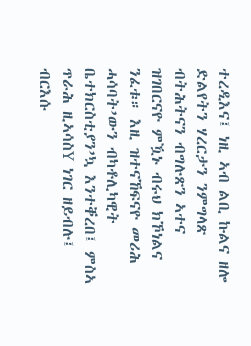ተረዲእና፤ ነዚ ኣብ ልቢ ኩልና ዘሎ ድልየትን ሃረርታን ንምግላጽ ብትሕትናን ብግሉጽን ኣተና ዝገበርናዮ ምዃኑ ብሩህ ክኾነልና ንፈቱ። እዚ ዝተናኸፍናዮ መሪሕ ሓሳባት’ውን ብካቶሊካዊት ቤተክርስቲያን’ኳ እንተቐረበ፤ ምስኣ ጥራሕ ዚኣሳስY ነገር ዘይብሉ፤ ብርእሱ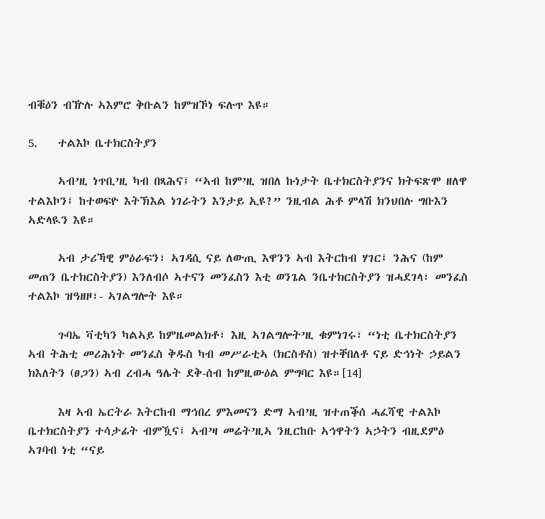ብቑዕን ብዅሉ ኣእምሮ ቅቡልን ከምዝኾነ ፍሉጥ እዩ።

5.    ተልእኮ ቤተክርስትያን

      ኣብ’ዚ ነጥቢ’ዚ ካብ በጻሕና፤ “ኣብ ከም’ዚ ዝበለ ኩነታት ቤተክርስትያንና ክትፍጽሞ ዘለዋ ተልእኮን፤ ከተወፍዮ እትኽእል ነገራትን እንታይ ኢዩ?” ንዚብል ሕቶ ምላሽ ክንህበሉ ግቡእን ኣድላዪን እዩ።

      ኣብ ታሪኻዊ ምዕራፍን፣ ኣገዳሲ ናይ ለውጢ እዋንን ኣብ እትርከብ ሃገር፤ ንሕና (ከም መጠን ቤተክርስትያን) እንለብሶ ኣተናን መንፈስን እቲ ወንጌል ንቤተክርስትያን ዝሓደገላ፣ መንፈስ ተልእኮ ዝዓዘዞ፣- ኣገልግሎት እዩ።

      ጉባኤ ቫቲካን ካልኣይ ከምዜመልክቶ፣ እዚ ኣገልግሎት’ዚ ቁምነገሩ፣ “ነቲ ቤተክርስትያን ኣብ ትሕቲ መሪሕነት መንፈስ ቅዱስ ካብ መሥራቲኣ (ክርስቶስ) ዝተቐበለቶ ናይ ድኅነት ኃይልን ክእለትን (ፀጋን) ኣብ ረብሓ ዓሌት ደቅ-ሰብ ከምዚውዕል ምግባር እዩ።[14]

      እዛ ኣብ ኤርትራ እትርከብ ማኅበረ ምእመናን ድማ ኣብ’ዚ ዝተጠቕሰ ሓፈሻዊ ተልእኮ ቤተክርስትያን ተሳታፊት ብምዃና፤ ኣብ’ዛ መሬት’ዚኣ ንዚርከቡ ኣኅዋትን ኣኃትን ብዚደምዕ ኣገባብ ነቲ “ናይ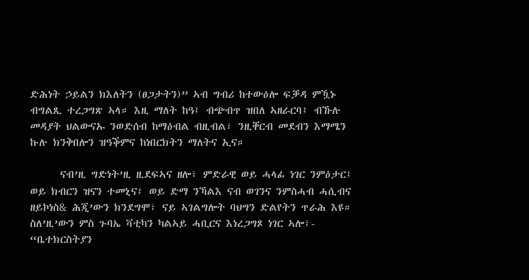ድሕነት ኃይልን ክእለትን (ፀጋታትን)” ኣብ ግብሪ ከተውዕሎ ፍቓዳ ምዃኑ ብግልጺ ተረጋግጽ ኣላ። እዚ ማለት ከዓ፤ ብጭብጥ ዝበለ ኣዘራርባ፤ ብኹሉ መዳያት ህልውናኡ ንወድሰብ ከማዕብል ብዚብል፣ ንዚቐርብ መደብን እማሜን ኩሉ ክንቅበሎን ዝዓቕምና ከነበርክትን ማለትና ኢና።

      ናብ’ዚ ግድነት’ዚ ዚደፍኣና ዘሎ፣ ምድራዊ ወይ ሓላፊ ነገር ንምዕታር፤ ወይ ክብርን ዝናን ተመኒና፤ ወይ ድማ ንኻልእ ናብ ወገንና ንምስሓብ ሓሲብና ዘይኮነስ& ሕጂ’ውን ክንደግሞ፣ ናይ ኣገልግሎት ባህግን ድልየትን ጥራሕ እዩ። ስለ’ዚ’ውን ምስ ጉባኤ ቫቲካን ካልኣይ ሓቢርና እነረጋግጾ ነገር ኣሎ፣- “ቤተክርስትያን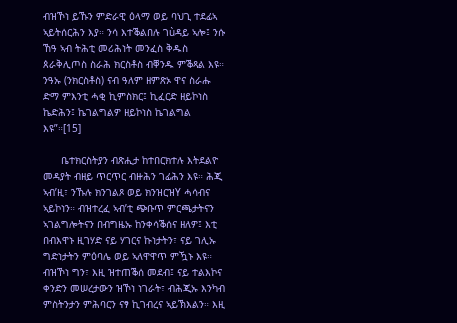ብዝኾነ ይኹን ምድራዊ ዕላማ ወይ ባህጊ ተደፊኣ ኣይትሰርሕን እያ። ንሳ እተቕልበሉ ገùዳይ ኣሎ፤ ንሱ ኸዓ ኣብ ትሕቲ መሪሕነት መንፈስ ቅዱስ ጰራቅሊጦስ ስራሕ ክርስቶስ ብቐንዱ ምቕጻል እዩ። ንዓኡ (ንክርስቶስ) ናብ ዓለም ዘምጽኦ ዋና ስራሑ ድማ ምእንቲ ሓቂ ኪምስክር፤ ኪፈርድ ዘይኮነስ ኬድሕን፤ ኬገልግልዎ ዘይኮነስ ኬገልግል እዩ”።[15]

      ቤተክርስትያን ብጽሒታ ከተበርክተሉ እትደልዮ መዳያት ብዘይ ጥርጥር ብዙሕን ገፊሕን እዩ። ሕጂ ኣብ’ዚ፣ ንኹሉ ክንገልጾ ወይ ክንዝርዝY ሓሳብና ኣይኮነን። ብዝተረፈ ኣብ’ቲ ጭቡጥ ምርጫታትናን ኣገልግሎትናን በብግዜኡ ከንቀሳቕሰና ዘለዎ፤ እቲ በብእዋኑ ዚገሃድ ናይ ሃገርና ኩነታትን፣ ናይ ገሊኡ ግድነታትን ምዕባሌ ወይ ኣለዋዋጥ ምዃኑ እዩ። ብዝኾነ ግን፣ እዚ ዝተጠቕሰ መደብ፤ ናይ ተልእኮና ቀንድን መሠረታውን ዝኾነ ነገራት፣ ብሕጂኡ እንካብ ምስትንታን ምሕባርን ናፃ ኪገብረና ኣይኽእልን። እዚ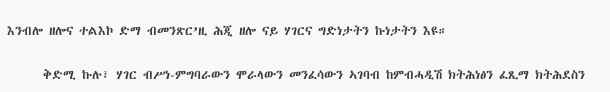እንብሎ ዘሎና ተልእኮ ድማ ብመንጽር’ዚ ሕጂ ዘሎ ናይ ሃገርና ግድነታትን ኩነታትን እዩ።

      ቅድሚ ኩሉ፣ ሃገር ብሥነ-ምግባራውን ሞራላውን መንፈሳውን ኣገባብ ከምብሓዲሽ ክትሕነፅን ፈጺማ ክትሕደስን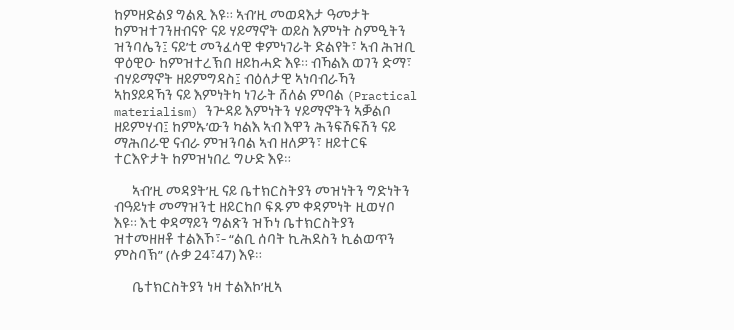ከምዘድልያ ግልጺ እዩ። ኣብ’ዚ መወዳእታ ዓመታት ከምዝተገንዘብናዮ ናይ ሃይማኖት ወይስ እምነት ስምዒትን ዝንባሌን፤ ናይ’ቲ መንፈሳዊ ቁምነገራት ድልየት፣ ኣብ ሕዝቢ ዋዕዊዑ ከምዝተረኽበ ዘይከሓድ እዩ። ብኻልእ ወገን ድማ፣ ብሃይማኖት ዘይምግዳስ፤ ብዕለታዊ ኣነባብራኻን ኣከያይዳኻን ናይ እምነትካ ነገራት ሸለል ምባል (Practical materialism) ንጕዳይ እምነትን ሃይማኖትን ኣቓልቦ ዘይምሃብ፤ ከምኡ’ውን ካልእ ኣብ እዋን ሕንፍሽፍሽን ናይ ማሕበራዊ ናብራ ምዝንባል ኣብ ዘለዎን፣ ዘይተርፍ ተርእዮታት ከምዝነበረ ግሁድ እዩ።

      ኣብ’ዚ መዳያት’ዚ ናይ ቤተክርስትያን መዝነትን ግድነትን ብዓይነቱ መማዝንቲ ዘይርከቦ ፍጹም ቀዳምነት ዚወሃቦ እዩ። እቲ ቀዳማይን ግልጽን ዝኾነ ቤተክርስትያን ዝተመዘዘቶ ተልእኾ፣- “ልቢ ሰባት ኪሕደስን ኪልወጥን ምስባኽ” (ሉቃ 24፣47) እዩ።

      ቤተክርስትያን ነዛ ተልእኮ’ዚኣ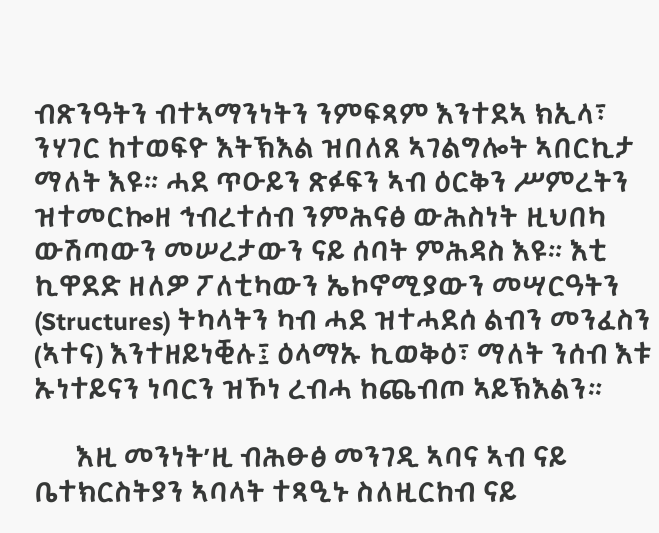ብጽንዓትን ብተኣማንነትን ንምፍጻም እንተደኣ ክኢላ፣ ንሃገር ከተወፍዮ እትኽእል ዝበለጸ ኣገልግሎት ኣበርኪታ ማለት እዩ። ሓደ ጥዑይን ጽፉፍን ኣብ ዕርቅን ሥምረትን ዝተመርኰዘ ኅብረተሰብ ንምሕናፅ ውሕስነት ዚህበካ ውሽጣውን መሠረታውን ናይ ሰባት ምሕዳስ እዩ። እቲ ኪዋደድ ዘለዎ ፖለቲካውን ኤኮኖሚያውን መሣርዓትን (Structures) ትካላትን ካብ ሓደ ዝተሓደሰ ልብን መንፈስን (ኣተና) እንተዘይነቒሉ፤ ዕላማኡ ኪወቅዕ፣ ማለት ንሰብ እቱ ኡነተይናን ነባርን ዝኾነ ረብሓ ከጨብጦ ኣይኽእልን።

      እዚ መንነት’ዚ ብሕፁፅ መንገዲ ኣባና ኣብ ናይ ቤተክርስትያን ኣባላት ተጻዒኑ ስለዚርከብ ናይ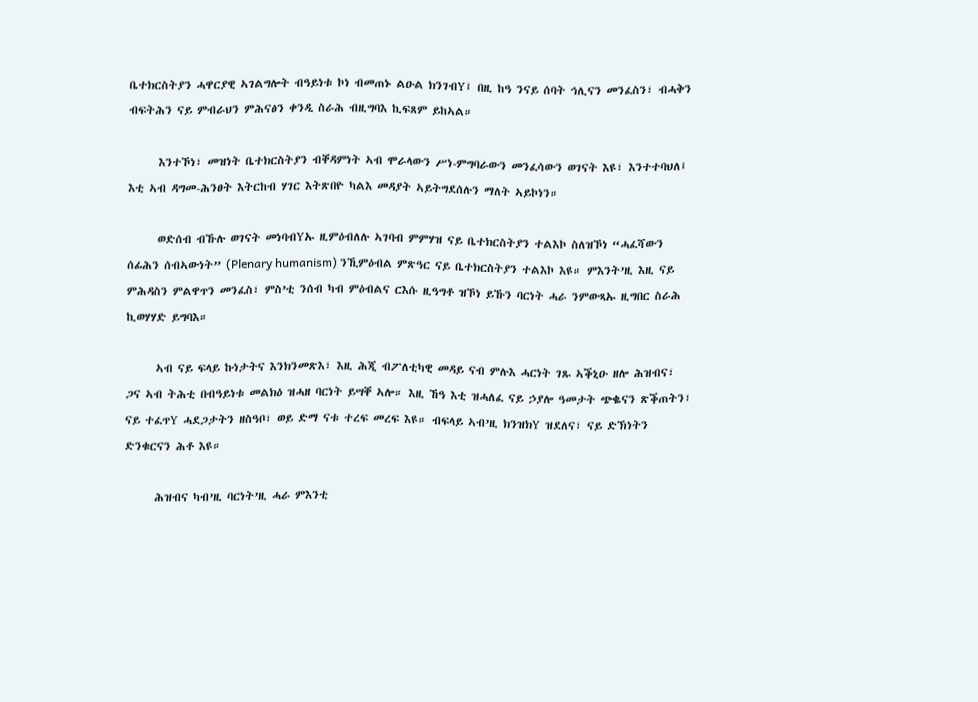ቤተክርስትያን ሓዋርያዊ ኣገልግሎት ብዓይነቱ ኮነ ብመጠኑ ልዑል ክንገብY፤ በዚ ከዓ ንናይ ሰባት ኅሊናን መንፈስን፣ ብሓቅን ብፍትሕን ናይ ምብራህን ምሕናፅን ቀንዲ ስራሕ ብዚግባእ ኪፍጸም ይከኣል።

      እንተኾነ፣ መዝነት ቤተክርስትያን ብቐዳምነት ኣብ ሞራላውን ሥነ-ምግባራውን መንፈሳውን ወገናት እዩ፣ እንተተባህለ፤ እቲ ኣብ ዳግመ-ሕንፀት እትርከብ ሃገር እትጽበዮ ካልእ መዳያት ኣይትግደሰሉን ማለት ኣይኮነን።

      ወድሰብ ብኹሉ ወገናት መነባብYኡ ዚምዕብለሉ ኣገባብ ምምሃዝ ናይ ቤተክርስትያን ተልእኮ ስለዝኾነ “ሓፈሻውን ሰፊሕን ሰብኣውነት” (Plenary humanism) ንኺምዕብል ምጽዓር ናይ ቤተክርስትያን ተልእኮ እዩ። ምእንት’ዚ እዚ ናይ ምሕዳስን ምልዋጥን መንፈስ፣ ምስ’ቲ ንሰብ ካብ ምዕብልና ርእሱ ዚዓግቶ ዝኾነ ይኹን ባርነት ሓራ ንምውጻኡ ዚግበር ስራሕ ኪወሃሃድ ይግባእ።

      ኣብ ናይ ፍላይ ኩነታትና እንክንመጽእ፣ እዚ ሕጂ ብፖለቲካዊ መዳይ ናብ ምሉእ ሓርነት ገጹ ኣቕኒዑ ዘሎ ሕዝብና፣ ጋና ኣብ ትሕቲ በብዓይነቱ መልክዕ ዝሓዘ ባርነት ይሣቐ ኣሎ። እዚ ኸዓ እቲ ዝሓለፈ ናይ ኃያሎ ዓመታት ጭቈናን ጽቕጠትን፣ ናይ ተፈጥY ሓደጋታትን ዘስዓቦ፣ ወይ ድማ ናቱ ተረፍ መረፍ እዩ። ብፍላይ ኣብ’ዚ ክንዝክY ዝደለና፣ ናይ ድኽነትን ድንቁርናን ሕቶ እዩ።

      ሕዝብና ካብ’ዚ ባርነት’ዚ ሓራ ምእንቲ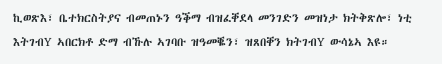ኪወጽእ፣ ቤተክርስትያና ብመጠኑን ዓቕማ ብዝፈቐደላ መንገድን መዝነታ ክትቅጽሎ፣ ነቲ እትገብY ኣበርክቶ ድማ ብኹሉ ኣገባቡ ዝዓመቘን፣ ዝጸበቐን ክትገብY ውሳኔኣ እዩ።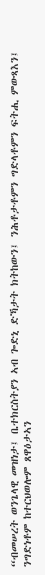“ብመሠረት ወንጌላዊ መዝነታ፤ ቤተክርስትያን ኣብ ጐድኒ ድኻታት ክትከውን፤ ንሕቶታቶምን ግድላቶምን ፍትሒ ምውጻእን፤ ንግድነቶም ከተርህወሎም ጸዋዕታኣን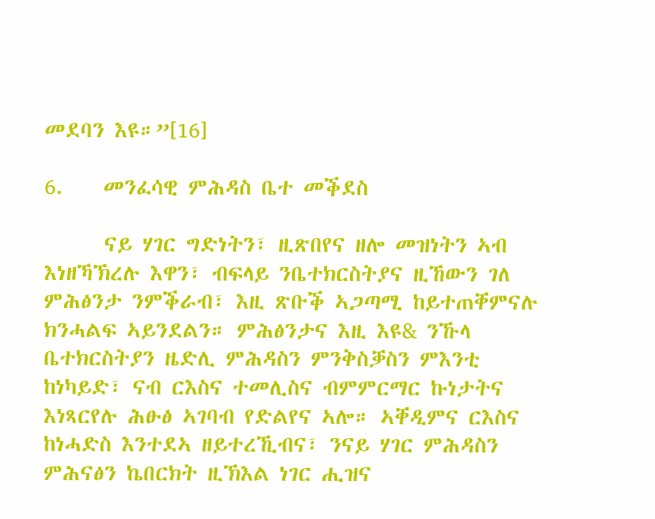መደባን እዩ።”[16]

6.    መንፈሳዊ ምሕዳስ ቤተ መቕደስ

      ናይ ሃገር ግድነትን፣ ዚጽበየና ዘሎ መዝነትን ኣብ እነዘኻኽረሉ እዋን፣ ብፍላይ ንቤተክርስትያና ዚኸውን ገለ ምሕፅንታ ንምቕራብ፣ እዚ ጽቡቕ ኣጋጣሚ ከይተጠቐምናሉ ክንሓልፍ ኣይንደልን። ምሕፅንታና እዚ እዩ& ንኹላ ቤተክርስትያን ዜድሊ ምሕዳስን ምንቅስቓስን ምእንቲ ከነካይድ፣ ናብ ርእስና ተመሊስና ብምምርማር ኩነታትና እነጻርየሉ ሕፁፅ ኣገባብ የድልየና ኣሎ። ኣቐዲምና ርእስና ከነሓድስ እንተደኣ ዘይተረኺብና፣ ንናይ ሃገር ምሕዳስን ምሕናፅን ኬበርክት ዚኽእል ነገር ሒዝና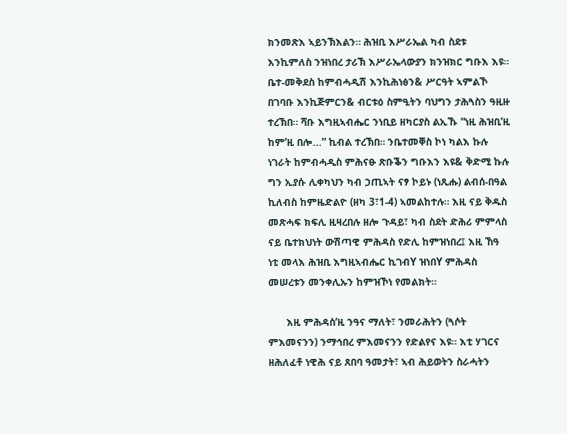ክንመጽእ ኣይንኽእልን። ሕዝቢ እሥራኤል ካብ ስደቱ እንኪምለስ ንዝነበረ ታሪኽ እሥራኤላውያን ክንዝክር ግቡእ እዩ። ቤተ-መቅደስ ከምብሓዲሽ እንኪሕነፅን& ሥርዓት ኣምልኾ በገባቡ እንኪጅምርን& ብርቱዕ ስምዒትን ባህግን ታሕጓስን ዓዚዙ ተረኽበ። ሻቡ እግዚኣብሔር ንነቢይ ዘካርያስ ልኢኹ “ነዚ ሕዝቢ’ዚ ከም’ዚ በሎ...” ኪብል ተረኽበ። ንቤተመቐስ ኮነ ካልእ ኩሉ ነገራት ከምብሓዲስ ምሕናፁ ጽቡቕን ግቡእን እዩ& ቅድሚ ኩሉ ግን ኢያሱ ሊቀካህን ካብ ኃጢኣት ናፃ ኮይኑ (ነጺሑ) ልብሰ-በዓል ኪለብስ ከምዜድልዮ (ዘካ 3፣1-4) ኣመልከተሉ። እዚ ናይ ቅዱስ መጽሓፍ ክፍሊ ዚዛረበሉ ዘሎ ጉዳይ፣ ካብ ስደት ድሕሪ ምምላስ ናይ ቤተክህነት ውሽጣዊ ምሕዳስ የድሊ ከምዝነበረ፤ እዚ ኸዓ ነቲ መላእ ሕዝቢ እግዚኣብሔር ኪገብY ዝነበY ምሕዳስ መሠረቱን መንቀሊኡን ከምዝኾነ የመልክት።

      እዚ ምሕዳስ’ዚ ንዓና ማለት፣ ንመራሕትን (ጓሶት ምእመናንን) ንማኅበረ ምእመናንን የድልየና እዩ። እቲ ሃገርና ዘሕለፈቶ ነዊሕ ናይ ጸበባ ዓመታት፣ ኣብ ሕይወትን ስራሓትን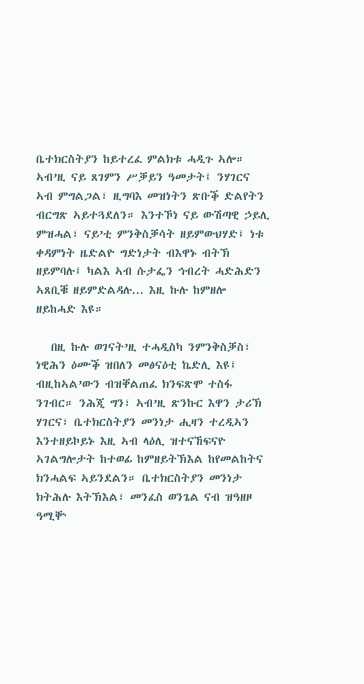ቤተክርስትያን ከይተረፈ ምልክቱ ሓዲጉ ኣሎ። ኣብ’ዚ ናይ ጸገምን ሥቓይን ዓመታት፤ ንሃገርና ኣብ ምግልጋል፣ ዚግባእ መዝነትን ጽቡቕ ድልየትን ብርግጽ ኣይተጓደለን። እንተኾነ ናይ ውሽጣዊ ኃይሊ ምዝሓል፣ ናይ’ቲ ምንቅስቓሳት ዘይምውህሃድ፤ ነቱ ቀዳምነት ዜድልዮ ግድነታት ብእዋኑ ብትኽ ዘይምባሉ፤ ካልእ ኣብ ሱታፌን ኅብረት ሓድሕድን ኣጸቢቑ ዘይምድልዳሉ... እዚ ኩሉ ከምዘሎ ዘይከሓድ እዩ።

   በዚ ኩሉ ወገናት’ዚ ተሓዲስካ ንምንቅስቓስ፣ ነዊሕን ዕሙቕ ዝበለን መፅናዕቲ ኬድሊ እዩ፤ ብዚከኣል’ውን ብዝቐልጠፈ ክንፍጽሞ ተስፋ ንገብር። ንሕጂ ግን፣ ኣብ’ዚ ጽንኩር እዋን ታሪኽ ሃገርና፣ ቤተክርስትያን መንነታ ሒዛን ተረዲኣን እንተዘይኮይኑ እዚ ኣብ ላዕሊ ዝተናኸፍናዮ ኣገልግሎታት ከተወፊ ከምዘይትኽእል ከየመልከትና ክንሓልፍ ኣይንደልን። ቤተክርስትያን መንነታ ክትሕሉ እትኽእል፣ መንፈስ ወንጌል ናብ ዝዓዘዞ ዓሚቝ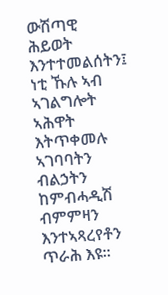ውሽጣዊ ሕይወት እንተተመልሰትን፤ ነቲ ኹሉ ኣብ ኣገልግሎት ኣሕዋት እትጥቀመሉ ኣገባባትን ብልኃትን ከምብሓዲሽ ብምምዛን እንተኣጻረየቶን ጥራሕ እዩ።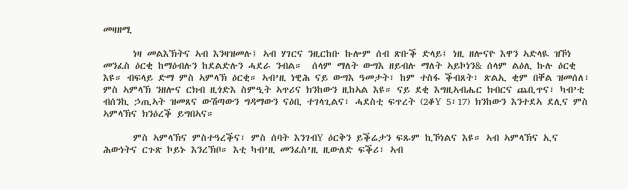መዛዘሚ

      ነዛ መልእኽትና ኣብ እንዛዝመሉ፤ ኣብ ሃገርና ንዚርከቡ ኩሎም ሰብ ጽቡቕ ድላይ፤ ነዚ ዘሎናዮ እዋን ኣድላዪ ዝኾነ መንፈስ ዕርቂ ከማዕብሉን ከደልድሉን ሓደራ ንብል።  ሰላም ማለት ውግእ ዘይብሉ ማለት ኣይኮነን& ሰላም ልዕሊ ኩሉ ዕርቂ እዩ። ብፍላይ ድማ ምስ ኣምላኽ ዕርቂ። ኣብ’ዚ ነዊሕ ናይ ውግእ ዓመታት፣ ከም ተስፋ ቕብጸት፣ ጽልኢ ቂም በቐል ዝመሰለ፣ ምስ ኣምላኽ ንዘሎና ርክብ ዚጎድእ ስምዒት ኣጥሪና ክንከውን ዚከኣል እዩ። ናይ ደቂ እግዚኣብሔር ክብርና ጨቢጥና፣ ካብ’ቲ ብሰንኪ ኃጢኣት ዝመጸና ውሽጣውን ግዳማውን ናዕቢ ተገላጊልና፣ ሓደስቲ ፍጥረት (2ቆY 5፣17) ክንከውን እንተደኣ ደሊና ምስ ኣምላኽና ክንዕረቕ ይግበኣና።

      ምስ ኣምላኽና ምስተዓረቕና፣ ምስ ሰባት እንገብY ዕርቅን ይቕሬታን ፍጹም ኪኾነልና እዩ። ኣብ ኣምላኽና ኢና ሕውነትና ርጉጽ ኮይኑ እንረኽቦ። እቲ ካብ’ዚ መንፈስ’ዚ ዚውለድ ፍቕሪ፣ ኣብ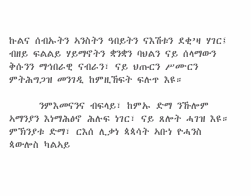ኩልና ሰብኡትን ኣንስትን ዓበይትን ናእሽቱን ደቂ’ዛ ሃገር፤ ብዘይ ፍልልይ ሃይማኖትን ቋንቋን ባህልን ናይ ሰላማውን ቅሱንን ማኅበራዊ ናብራን፣ ናይ ህጡርን ሥሙርን ምትሕግጋዝ መንገዲ ከምዚኸፍት ፍሉጥ እዩ።

      ንምእመናንና ብፍላይ፣ ከምኡ ድማ ንኹሎም ኣማንያን እነማሕፅኖ ሕሉፍ ነገር፣ ናይ ጸሎት ሓገዝ እዩ። ምኽንያቱ ድማ፣ ርእሰ ሊቃነ ጳጳሳት ኣቡነ ዮሓንስ ጳውሎስ ካልኣይ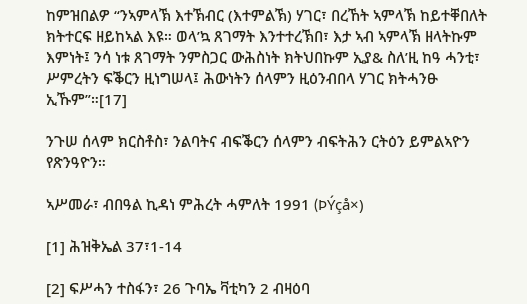ከምዝበልዎ “ንኣምላኽ እተኽብር (እተምልኽ) ሃገር፣ በረኸት ኣምላኽ ከይተቐበለት ክትተርፍ ዘይከኣል እዩ። ወላ’ኳ ጸገማት እንተተረኽበ፣ እታ ኣብ ኣምላኽ ዘላትኩም እምነት፤ ንሳ ነቱ ጸገማት ንምስጋር ውሕስነት ክትህበኩም ኢያ& ስለ’ዚ ከዓ ሓንቲ፣ ሥምረትን ፍቕርን ዚነግሠላ፤ ሕውነትን ሰላምን ዚዕንብበላ ሃገር ክትሓንፁ ኢኹም”።[17]

ንጉሠ ሰላም ክርስቶስ፣ ንልባትና ብፍቕርን ሰላምን ብፍትሕን ርትዕን ይምልኣዮን የጽንዓዮን።

ኣሥመራ፣ ብበዓል ኪዳነ ምሕረት ሓምለት 1991 (ÞÝçå×)

[1] ሕዝቅኤል 37፣1-14

[2] ፍሥሓን ተስፋን፣ 26 ጉባኤ ቫቲካን 2 ብዛዕባ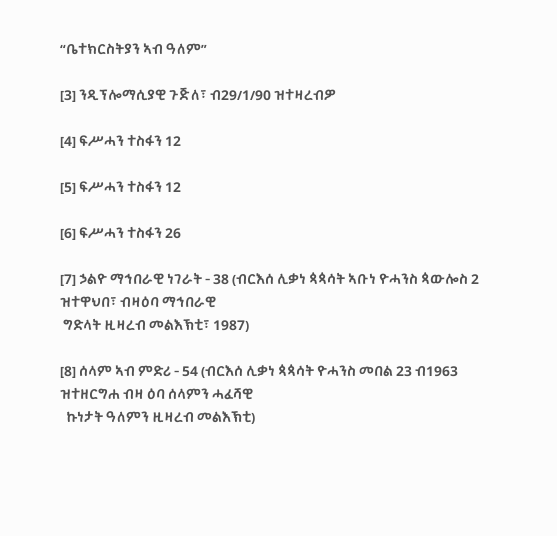“ቤተክርስትያን ኣብ ዓለም”

[3] ንዲፕሎማሲያዊ ጉጅለ፣ ብ29/1/90 ዝተዛረብዎ

[4] ፍሥሓን ተስፋን 12

[5] ፍሥሓን ተስፋን 12

[6] ፍሥሓን ተስፋን 26

[7] ኃልዮ ማኅበራዊ ነገራት - 38 (ብርእሰ ሊቃነ ጳጳሳት ኣቡነ ዮሓንስ ጳውሎስ 2 ዝተዋህበ፣ ብዛዕባ ማኅበራዊ
 ግድላት ዚዛረብ መልእኽቲ፣ 1987)

[8] ሰላም ኣብ ምድሪ - 54 (ብርእሰ ሊቃነ ጳጳሳት ዮሓንስ መበል 23 ብ1963 ዝተዘርግሐ ብዛ ዕባ ሰላምን ሓፈሻዊ
  ኩነታት ዓለምን ዚዛረብ መልእኽቲ)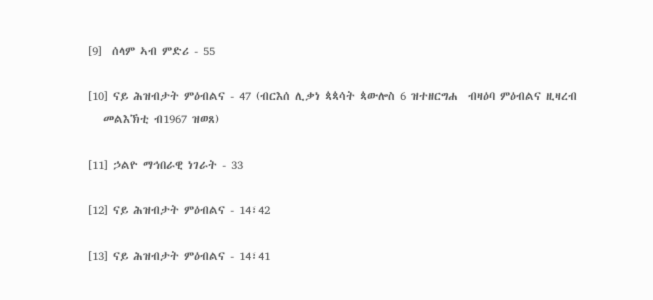[9]  ሰላም ኣብ ምድሪ - 55

[10] ናይ ሕዝብታት ምዕብልና - 47 (ብርእሰ ሊቃነ ጳጳሳት ጳውሎስ 6 ዝተዘርግሐ  ብዛዕባ ምዕብልና ዚዛረብ
   መልእኽቲ ብ1967 ዝወጸ)

[11] ኃልዮ ማኅበራዊ ነገራት - 33

[12] ናይ ሕዝብታት ምዕብልና - 14፣42

[13] ናይ ሕዝብታት ምዕብልና - 14፣41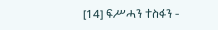[14] ፍሥሓን ተስፋን -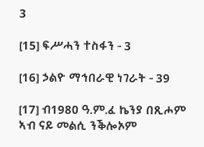3

[15] ፍሥሓን ተስፋን - 3

[16] ኃልዮ ማኅበራዊ ነገራት - 39

[17] ብ1980 ዓ.ም.ፈ ኬንያ በጺሖም ኣብ ናይ መልሲ ንቕሎኦም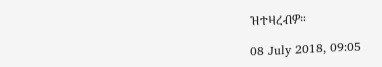ዝተዛረብዎ።

08 July 2018, 09:05